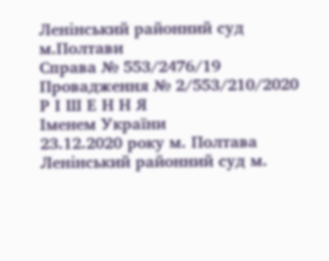Ленінський районний суд м.Полтави
Справа № 553/2476/19
Провадження № 2/553/210/2020
Р І Ш Е Н Н Я
Іменем України
23.12.2020 року м. Полтава
Ленінський районний суд м.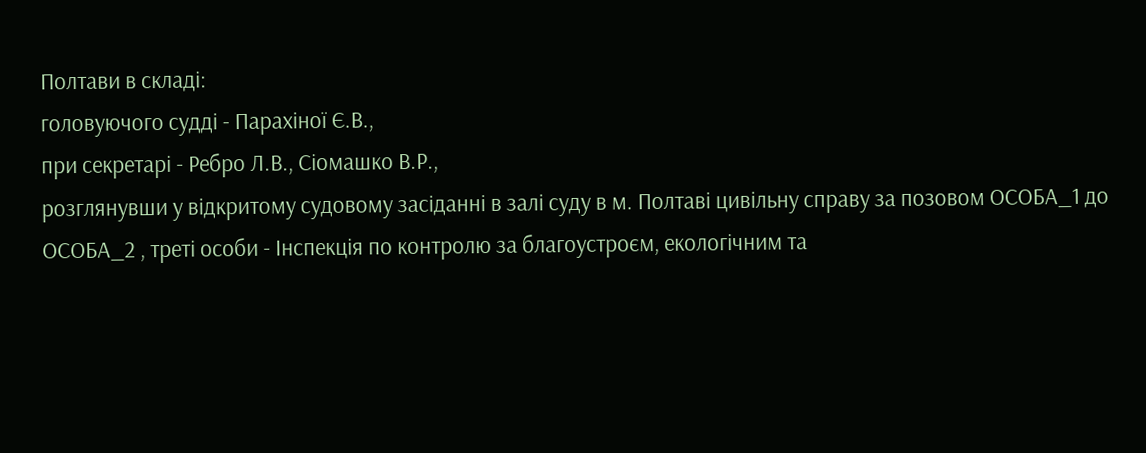Полтави в складі:
головуючого судді - Парахіної Є.В.,
при секретарі - Ребро Л.В., Сіомашко В.Р.,
розглянувши у відкритому судовому засіданні в залі суду в м. Полтаві цивільну справу за позовом ОСОБА_1 до ОСОБА_2 , треті особи - Інспекція по контролю за благоустроєм, екологічним та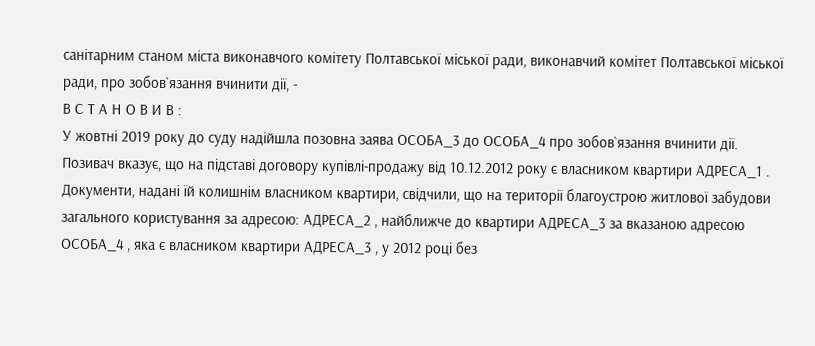санітарним станом міста виконавчого комітету Полтавської міської ради, виконавчий комітет Полтавської міської ради, про зобов`язання вчинити дії, -
В С Т А Н О В И В :
У жовтні 2019 року до суду надійшла позовна заява ОСОБА_3 до ОСОБА_4 про зобов`язання вчинити дії. Позивач вказує, що на підставі договору купівлі-продажу від 10.12.2012 року є власником квартири АДРЕСА_1 . Документи, надані їй колишнім власником квартири, свідчили, що на території благоустрою житлової забудови загального користування за адресою: АДРЕСА_2 , найближче до квартири АДРЕСА_3 за вказаною адресою ОСОБА_4 , яка є власником квартири АДРЕСА_3 , у 2012 році без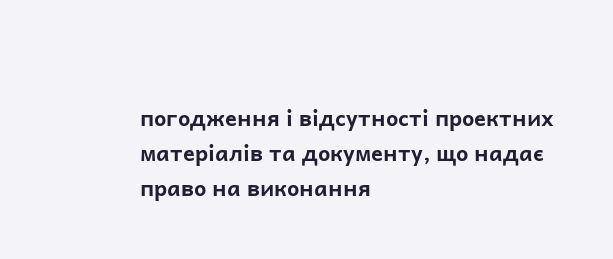погодження і відсутності проектних матеріалів та документу, що надає право на виконання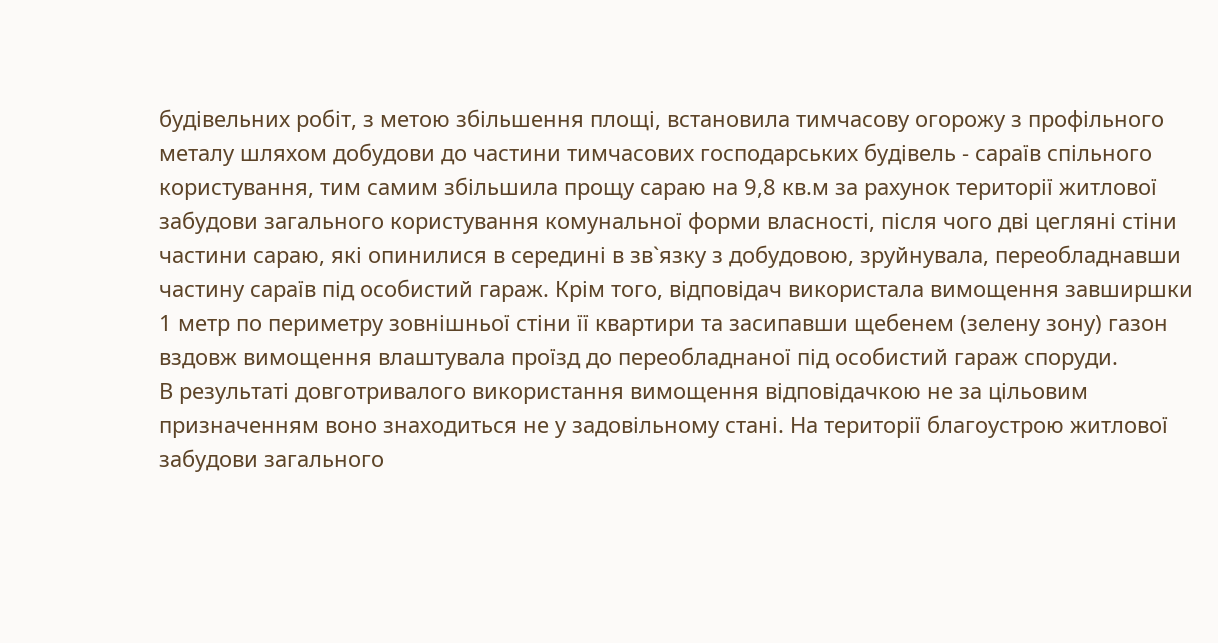будівельних робіт, з метою збільшення площі, встановила тимчасову огорожу з профільного металу шляхом добудови до частини тимчасових господарських будівель - сараїв спільного користування, тим самим збільшила прощу сараю на 9,8 кв.м за рахунок території житлової забудови загального користування комунальної форми власності, після чого дві цегляні стіни частини сараю, які опинилися в середині в зв`язку з добудовою, зруйнувала, переобладнавши частину сараїв під особистий гараж. Крім того, відповідач використала вимощення завширшки 1 метр по периметру зовнішньої стіни її квартири та засипавши щебенем (зелену зону) газон вздовж вимощення влаштувала проїзд до переобладнаної під особистий гараж споруди.
В результаті довготривалого використання вимощення відповідачкою не за цільовим призначенням воно знаходиться не у задовільному стані. На території благоустрою житлової забудови загального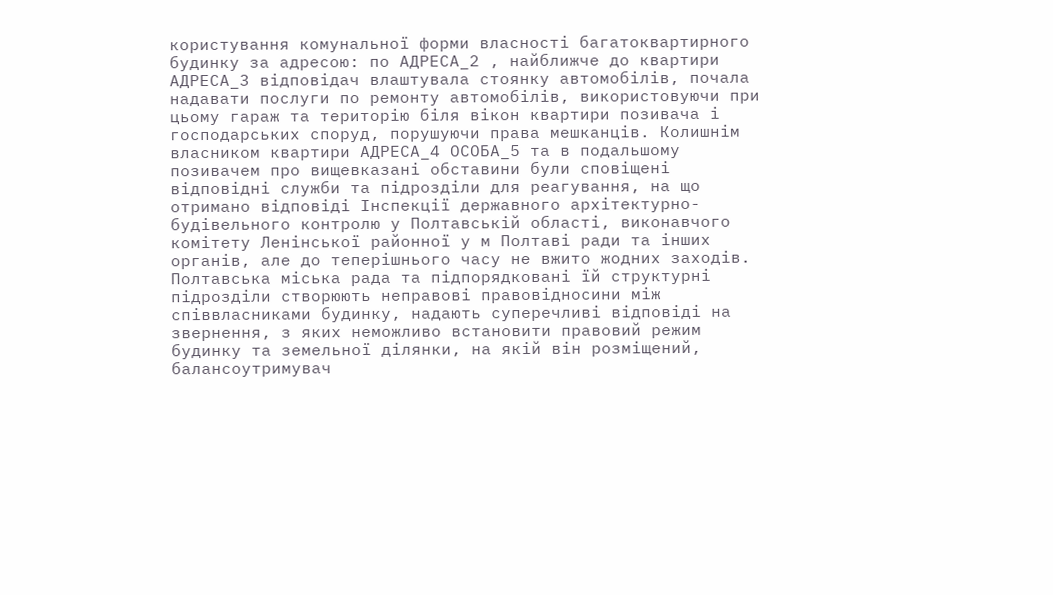користування комунальної форми власності багатоквартирного будинку за адресою: по АДРЕСА_2 , найближче до квартири АДРЕСА_3 відповідач влаштувала стоянку автомобілів, почала надавати послуги по ремонту автомобілів, використовуючи при цьому гараж та територію біля вікон квартири позивача і господарських споруд, порушуючи права мешканців. Колишнім власником квартири АДРЕСА_4 ОСОБА_5 та в подальшому позивачем про вищевказані обставини були сповіщені відповідні служби та підрозділи для реагування, на що отримано відповіді Інспекції державного архітектурно-будівельного контролю у Полтавській області, виконавчого комітету Ленінської районної у м Полтаві ради та інших органів, але до теперішнього часу не вжито жодних заходів. Полтавська міська рада та підпорядковані їй структурні підрозділи створюють неправові правовідносини між співвласниками будинку, надають суперечливі відповіді на звернення, з яких неможливо встановити правовий режим будинку та земельної ділянки, на якій він розміщений, балансоутримувач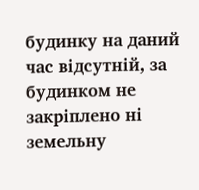будинку на даний час відсутній, за будинком не закріплено ні земельну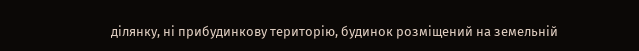ділянку, ні прибудинкову територію, будинок розміщений на земельній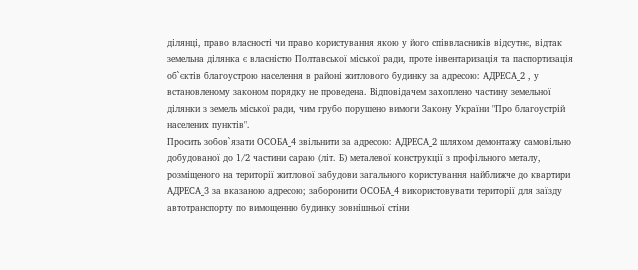ділянці, право власності чи право користування якою у його співвласників відсутнє, відтак земельна ділянка є власністю Полтавської міської ради, проте інвентаризація та паспортизація об`єктів благоустрою населення в районі житлового будинку за адресою: АДРЕСА_2 , у встановленому законом порядку не проведена. Відповідачем захоплено частину земельної ділянки з земель міської ради, чим грубо порушено вимоги Закону України "Про благоустрій населених пунктів".
Просить зобов`язати ОСОБА_4 звільнити за адресою: АДРЕСА_2 шляхом демонтажу самовільно добудованої до 1/2 частини сараю (літ. Б) металевої конструкції з профільного металу, розміщеного на території житлової забудови загального користування найближче до квартири АДРЕСА_3 за вказаною адресою; заборонити ОСОБА_4 використовувати території для заїзду автотранспорту по вимощенню будинку зовнішньої стіни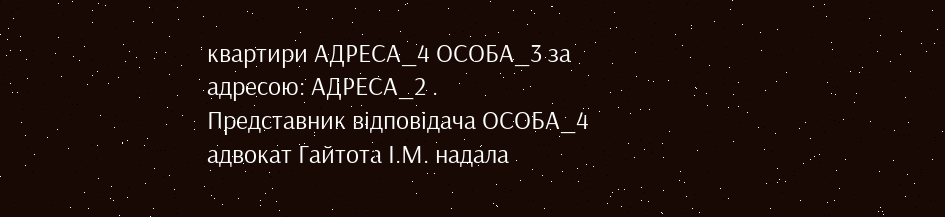квартири АДРЕСА_4 ОСОБА_3 за адресою: АДРЕСА_2 .
Представник відповідача ОСОБА_4 адвокат Гайтота І.М. надала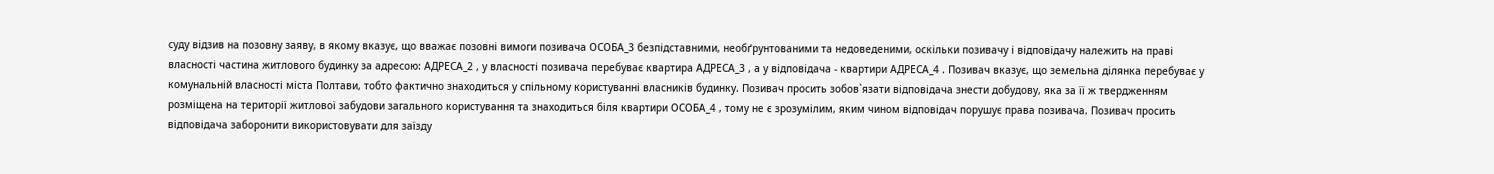суду відзив на позовну заяву, в якому вказує, що вважає позовні вимоги позивача ОСОБА_3 безпідставними, необґрунтованими та недоведеними, оскільки позивачу і відповідачу належить на праві власності частина житлового будинку за адресою: АДРЕСА_2 , у власності позивача перебуває квартира АДРЕСА_3 , а у відповідача - квартири АДРЕСА_4 . Позивач вказує, що земельна ділянка перебуває у комунальній власності міста Полтави, тобто фактично знаходиться у спільному користуванні власників будинку. Позивач просить зобов`язати відповідача знести добудову, яка за її ж твердженням розміщена на території житлової забудови загального користування та знаходиться біля квартири ОСОБА_4 , тому не є зрозумілим, яким чином відповідач порушує права позивача. Позивач просить відповідача заборонити використовувати для заїзду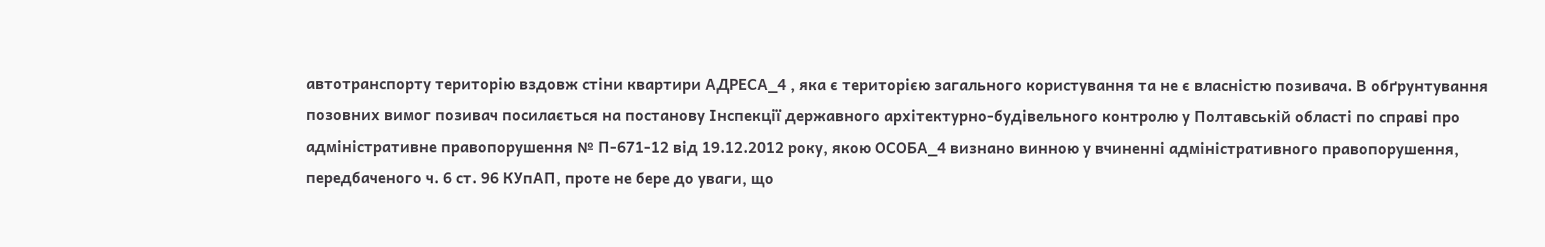автотранспорту територію вздовж стіни квартири АДРЕСА_4 , яка є територією загального користування та не є власністю позивача. В обґрунтування позовних вимог позивач посилається на постанову Інспекції державного архітектурно-будівельного контролю у Полтавській області по справі про адміністративне правопорушення № П-671-12 від 19.12.2012 року, якою ОСОБА_4 визнано винною у вчиненні адміністративного правопорушення, передбаченого ч. 6 ст. 96 КУпАП, проте не бере до уваги, що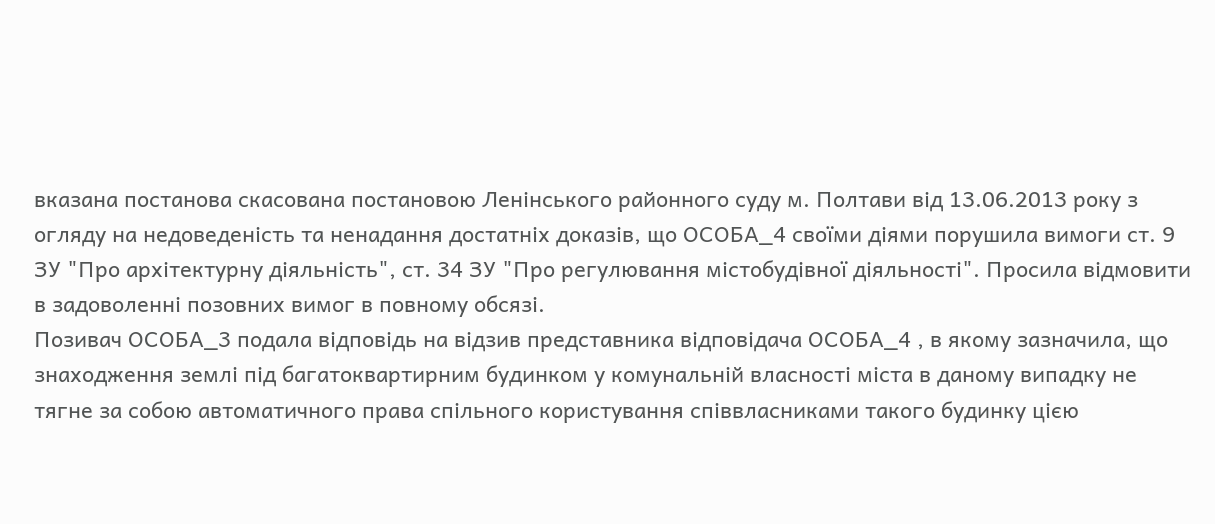вказана постанова скасована постановою Ленінського районного суду м. Полтави від 13.06.2013 року з огляду на недоведеність та ненадання достатніх доказів, що ОСОБА_4 своїми діями порушила вимоги ст. 9 ЗУ "Про архітектурну діяльність", ст. 34 ЗУ "Про регулювання містобудівної діяльності". Просила відмовити в задоволенні позовних вимог в повному обсязі.
Позивач ОСОБА_3 подала відповідь на відзив представника відповідача ОСОБА_4 , в якому зазначила, що знаходження землі під багатоквартирним будинком у комунальній власності міста в даному випадку не тягне за собою автоматичного права спільного користування співвласниками такого будинку цією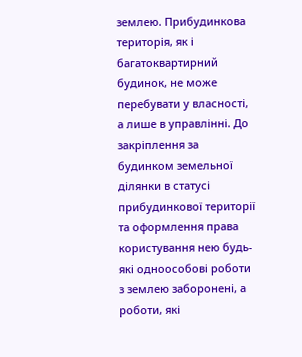землею. Прибудинкова територія, як і багатоквартирний будинок, не може перебувати у власності, а лише в управлінні. До закріплення за будинком земельної ділянки в статусі прибудинкової території та оформлення права користування нею будь-які одноособові роботи з землею заборонені, а роботи, які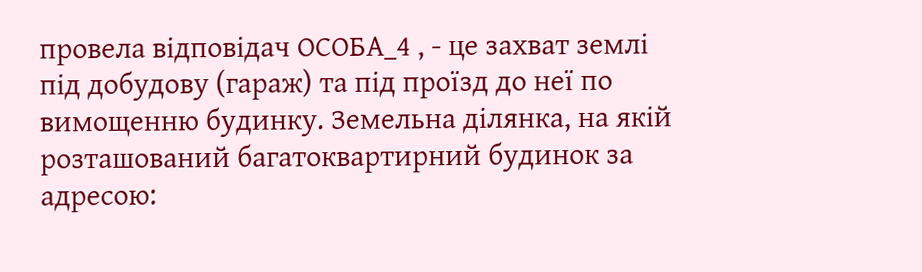провела відповідач ОСОБА_4 , - це захват землі під добудову (гараж) та під проїзд до неї по вимощенню будинку. Земельна ділянка, на якій розташований багатоквартирний будинок за адресою: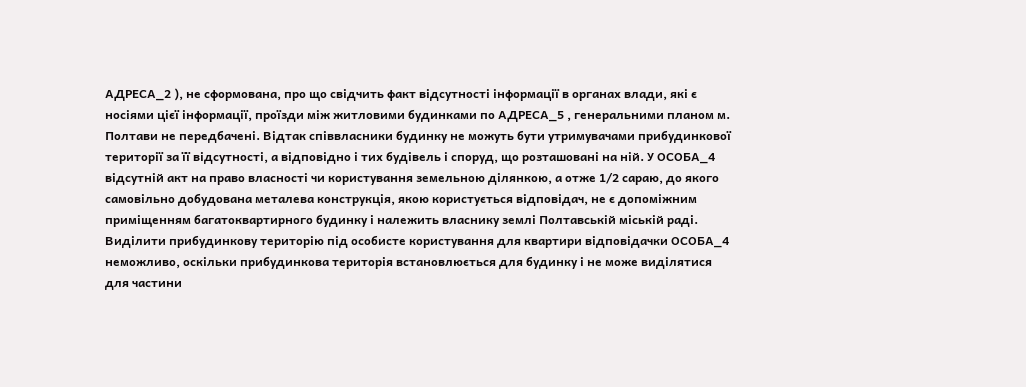АДРЕСА_2 ), не сформована, про що свідчить факт відсутності інформації в органах влади, які є носіями цієї інформації, проїзди між житловими будинками по АДРЕСА_5 , генеральними планом м. Полтави не передбачені. Відтак співвласники будинку не можуть бути утримувачами прибудинкової території за її відсутності, а відповідно і тих будівель і споруд, що розташовані на ній. У ОСОБА_4 відсутній акт на право власності чи користування земельною ділянкою, а отже 1/2 сараю, до якого самовільно добудована металева конструкція, якою користується відповідач, не є допоміжним приміщенням багатоквартирного будинку і належить власнику землі Полтавській міській раді. Виділити прибудинкову територію під особисте користування для квартири відповідачки ОСОБА_4 неможливо, оскільки прибудинкова територія встановлюється для будинку і не може виділятися для частини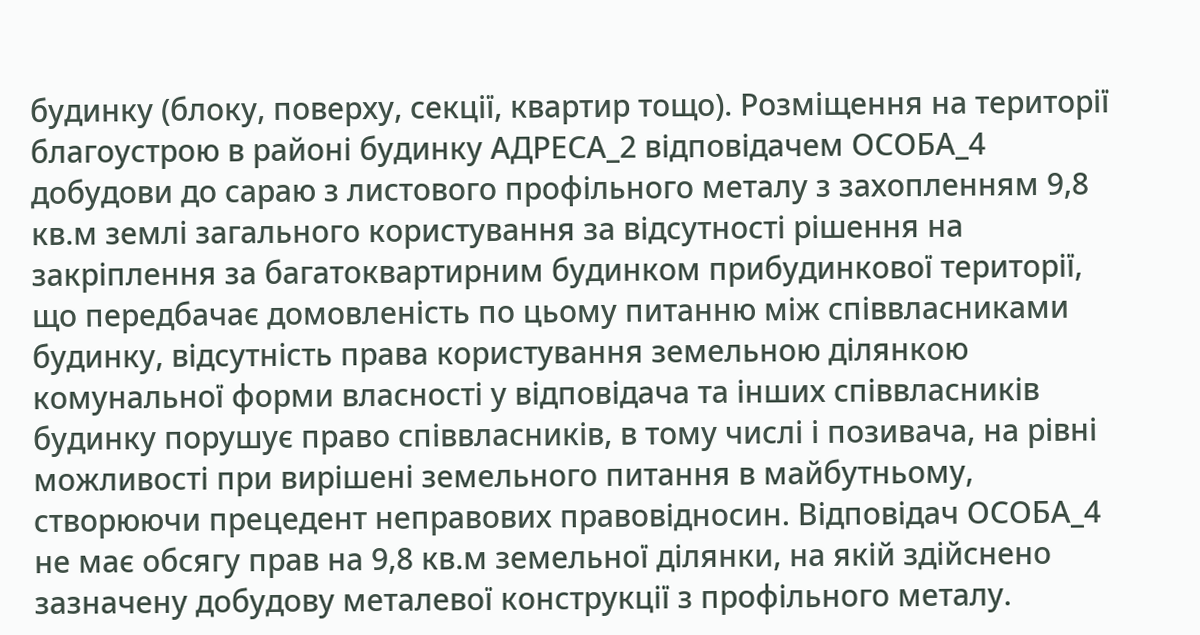будинку (блоку, поверху, секції, квартир тощо). Розміщення на території благоустрою в районі будинку АДРЕСА_2 відповідачем ОСОБА_4 добудови до сараю з листового профільного металу з захопленням 9,8 кв.м землі загального користування за відсутності рішення на закріплення за багатоквартирним будинком прибудинкової території, що передбачає домовленість по цьому питанню між співвласниками будинку, відсутність права користування земельною ділянкою комунальної форми власності у відповідача та інших співвласників будинку порушує право співвласників, в тому числі і позивача, на рівні можливості при вирішені земельного питання в майбутньому, створюючи прецедент неправових правовідносин. Відповідач ОСОБА_4 не має обсягу прав на 9,8 кв.м земельної ділянки, на якій здійснено зазначену добудову металевої конструкції з профільного металу.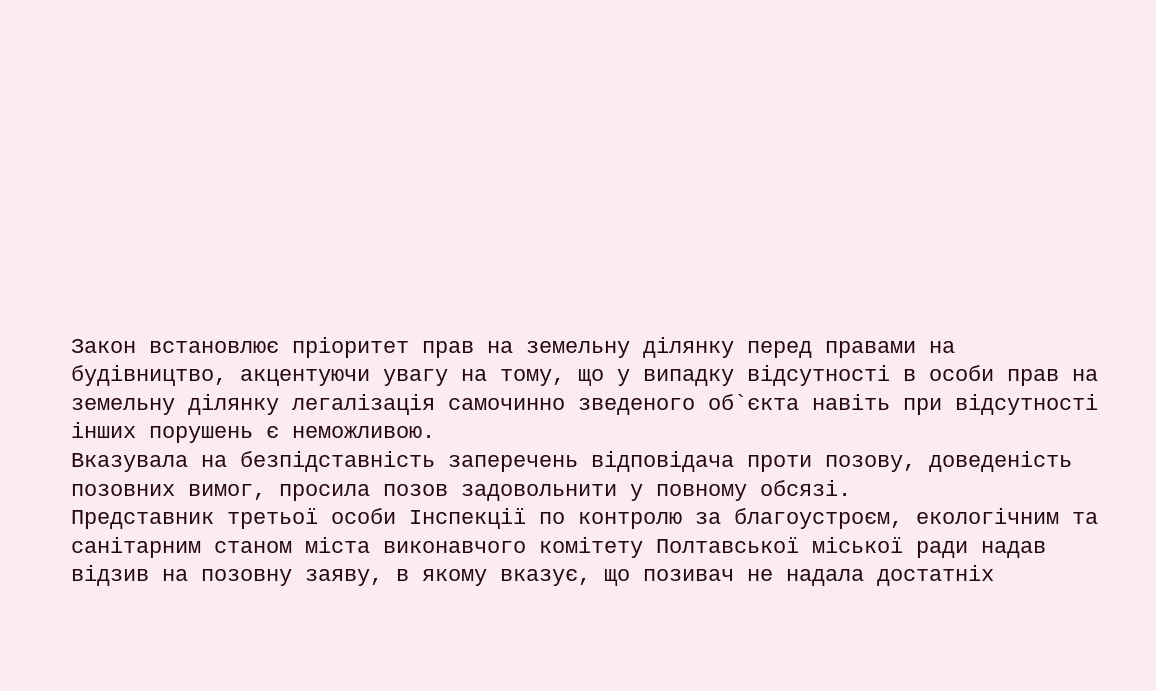Закон встановлює пріоритет прав на земельну ділянку перед правами на будівництво, акцентуючи увагу на тому, що у випадку відсутності в особи прав на земельну ділянку легалізація самочинно зведеного об`єкта навіть при відсутності інших порушень є неможливою.
Вказувала на безпідставність заперечень відповідача проти позову, доведеність позовних вимог, просила позов задовольнити у повному обсязі.
Представник третьої особи Інспекції по контролю за благоустроєм, екологічним та санітарним станом міста виконавчого комітету Полтавської міської ради надав відзив на позовну заяву, в якому вказує, що позивач не надала достатніх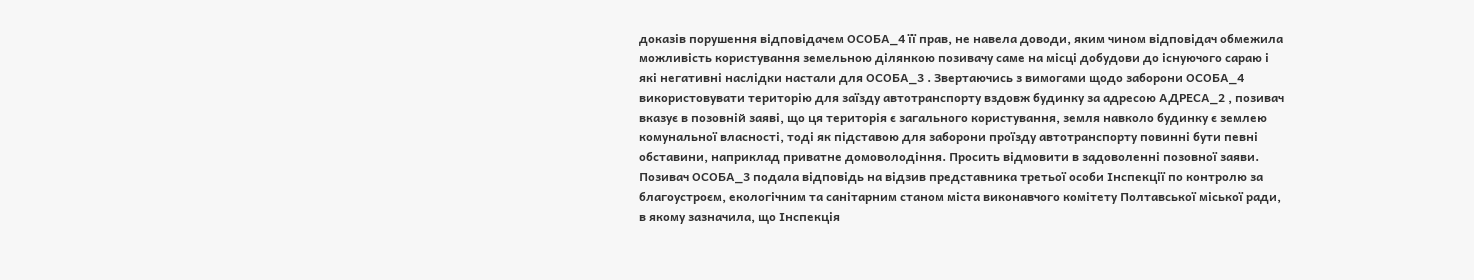доказів порушення відповідачем ОСОБА_4 її прав, не навела доводи, яким чином відповідач обмежила можливість користування земельною ділянкою позивачу саме на місці добудови до існуючого сараю і які негативні наслідки настали для ОСОБА_3 . Звертаючись з вимогами щодо заборони ОСОБА_4 використовувати територію для заїзду автотранспорту вздовж будинку за адресою АДРЕСА_2 , позивач вказує в позовній заяві, що ця територія є загального користування, земля навколо будинку є землею комунальної власності, тоді як підставою для заборони проїзду автотранспорту повинні бути певні обставини, наприклад приватне домоволодіння. Просить відмовити в задоволенні позовної заяви.
Позивач ОСОБА_3 подала відповідь на відзив представника третьої особи Інспекції по контролю за благоустроєм, екологічним та санітарним станом міста виконавчого комітету Полтавської міської ради, в якому зазначила, що Інспекція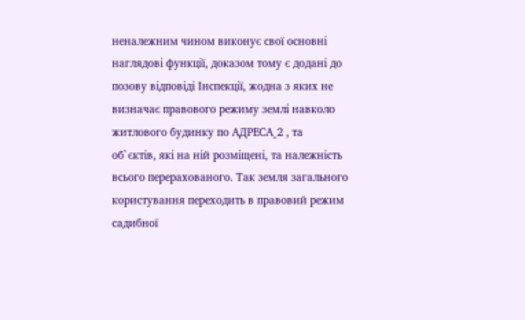неналежним чином виконує свої основні наглядові функції, доказом тому є додані до позову відповіді Інспекції, жодна з яких не визначає правового режиму землі навколо житлового будинку по АДРЕСА_2 , та об`єктів, які на ній розміщені, та належність всього перерахованого. Так земля загального користування переходить в правовий режим садибної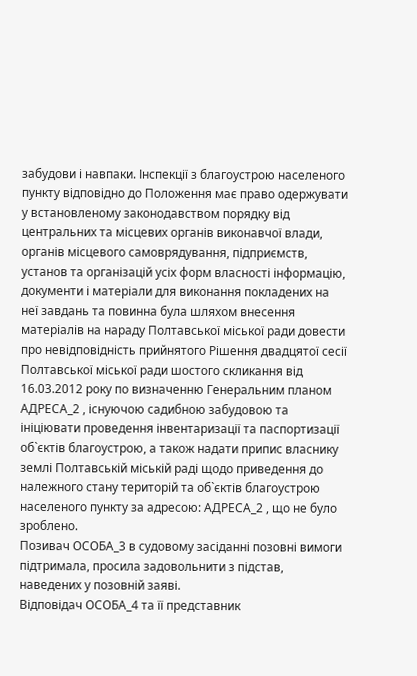забудови і навпаки. Інспекції з благоустрою населеного пункту відповідно до Положення має право одержувати у встановленому законодавством порядку від центральних та місцевих органів виконавчої влади, органів місцевого самоврядування, підприємств, установ та організацій усіх форм власності інформацію, документи і матеріали для виконання покладених на неї завдань та повинна була шляхом внесення матеріалів на нараду Полтавської міської ради довести про невідповідність прийнятого Рішення двадцятої сесії Полтавської міської ради шостого скликання від 16.03.2012 року по визначенню Генеральним планом АДРЕСА_2 , існуючою садибною забудовою та ініціювати проведення інвентаризації та паспортизації об`єктів благоустрою, а також надати припис власнику землі Полтавській міській раді щодо приведення до належного стану територій та об`єктів благоустрою населеного пункту за адресою: АДРЕСА_2 , що не було зроблено.
Позивач ОСОБА_3 в судовому засіданні позовні вимоги підтримала, просила задовольнити з підстав, наведених у позовній заяві.
Відповідач ОСОБА_4 та її представник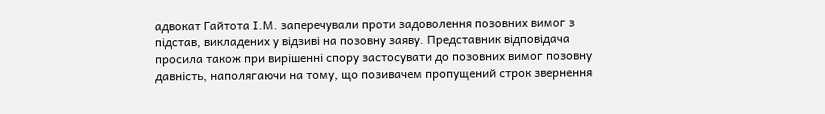адвокат Гайтота І.М. заперечували проти задоволення позовних вимог з підстав, викладених у відзиві на позовну заяву. Представник відповідача просила також при вирішенні спору застосувати до позовних вимог позовну давність, наполягаючи на тому, що позивачем пропущений строк звернення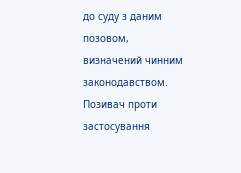до суду з даним позовом, визначений чинним законодавством.
Позивач проти застосування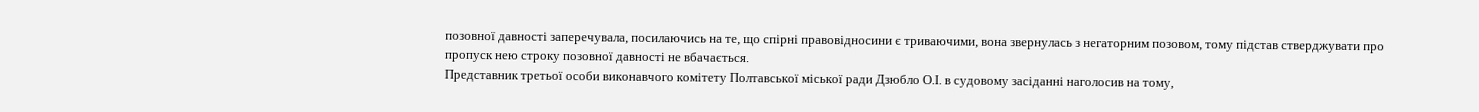позовної давності заперечувала, посилаючись на те, що спірні правовідносини є триваючими, вона звернулась з негаторним позовом, тому підстав стверджувати про пропуск нею строку позовної давності не вбачається.
Представник третьої особи виконавчого комітету Полтавської міської ради Дзюбло О.І. в судовому засіданні наголосив на тому,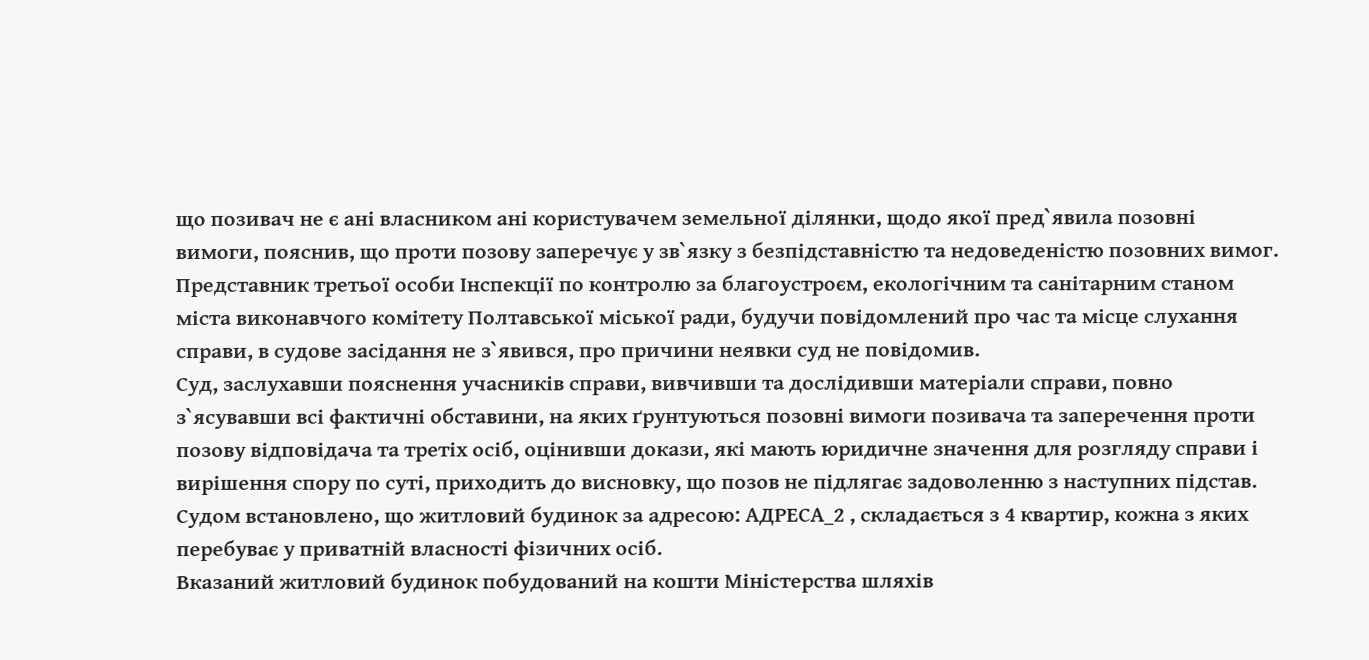що позивач не є ані власником ані користувачем земельної ділянки, щодо якої пред`явила позовні вимоги, пояснив, що проти позову заперечує у зв`язку з безпідставністю та недоведеністю позовних вимог.
Представник третьої особи Інспекції по контролю за благоустроєм, екологічним та санітарним станом міста виконавчого комітету Полтавської міської ради, будучи повідомлений про час та місце слухання справи, в судове засідання не з`явився, про причини неявки суд не повідомив.
Суд, заслухавши пояснення учасників справи, вивчивши та дослідивши матеріали справи, повно з`ясувавши всі фактичні обставини, на яких ґрунтуються позовні вимоги позивача та заперечення проти позову відповідача та третіх осіб, оцінивши докази, які мають юридичне значення для розгляду справи і вирішення спору по суті, приходить до висновку, що позов не підлягає задоволенню з наступних підстав.
Судом встановлено, що житловий будинок за адресою: АДРЕСА_2 , складається з 4 квартир, кожна з яких перебуває у приватній власності фізичних осіб.
Вказаний житловий будинок побудований на кошти Міністерства шляхів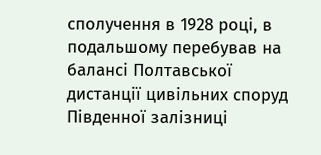сполучення в 1928 році, в подальшому перебував на балансі Полтавської дистанції цивільних споруд Південної залізниці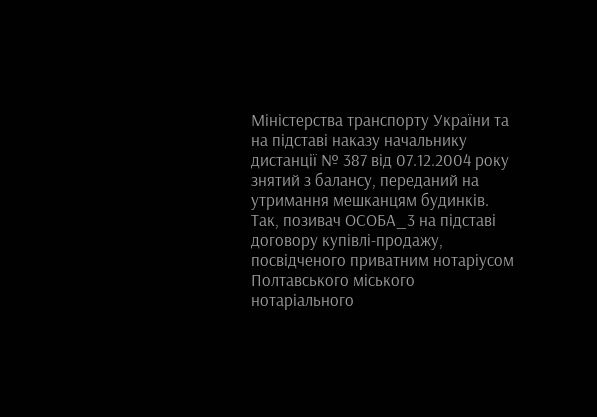Міністерства транспорту України та на підставі наказу начальнику дистанції № 387 від 07.12.2004 року знятий з балансу, переданий на утримання мешканцям будинків.
Так, позивач ОСОБА_3 на підставі договору купівлі-продажу, посвідченого приватним нотаріусом Полтавського міського нотаріального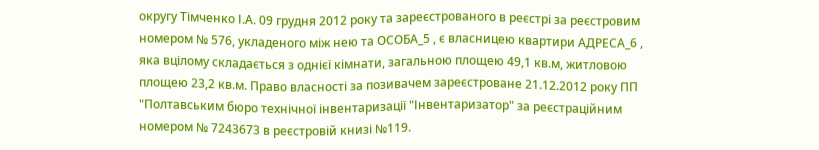округу Тімченко І.А. 09 грудня 2012 року та зареєстрованого в реєстрі за реєстровим номером № 576, укладеного між нею та ОСОБА_5 , є власницею квартири АДРЕСА_6 , яка вцілому складається з однієї кімнати, загальною площею 49,1 кв.м, житловою площею 23,2 кв.м. Право власності за позивачем зареєстроване 21.12.2012 року ПП "Полтавським бюро технічної інвентаризації "Інвентаризатор" за реєстраційним номером № 7243673 в реєстровій книзі №119.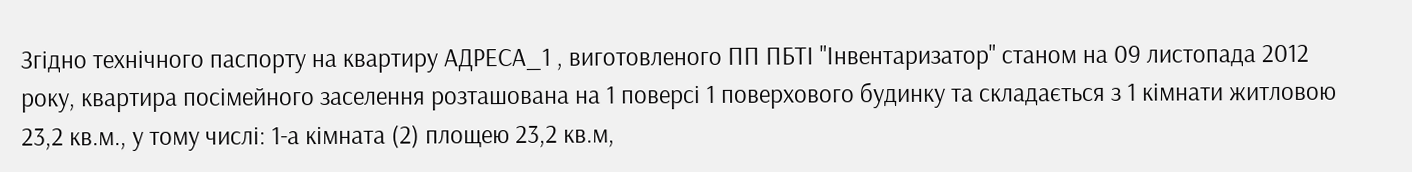Згідно технічного паспорту на квартиру АДРЕСА_1 , виготовленого ПП ПБТІ "Інвентаризатор" станом на 09 листопада 2012 року, квартира посімейного заселення розташована на 1 поверсі 1 поверхового будинку та складається з 1 кімнати житловою 23,2 кв.м., у тому числі: 1-а кімната (2) площею 23,2 кв.м,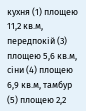кухня (1) площею 11,2 кв.м, передпокій (3) площею 5,6 кв.м, сіни (4) площею 6,9 кв.м, тамбур (5) площею 2,2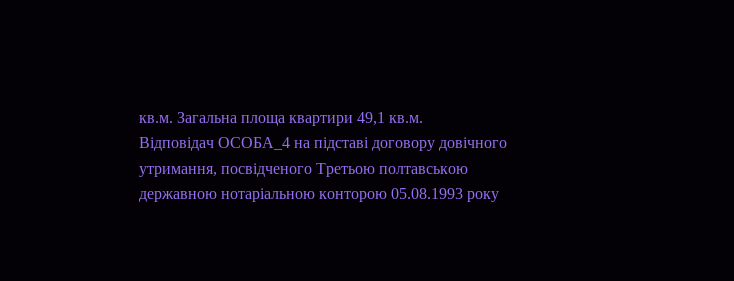кв.м. Загальна площа квартири 49,1 кв.м.
Відповідач ОСОБА_4 на підставі договору довічного утримання, посвідченого Третьою полтавською державною нотаріальною конторою 05.08.1993 року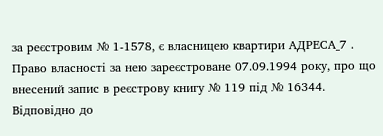за реєстровим № 1-1578, є власницею квартири АДРЕСА_7 . Право власності за нею зареєстроване 07.09.1994 року, про що внесений запис в реєстрову книгу № 119 під № 16344.
Відповідно до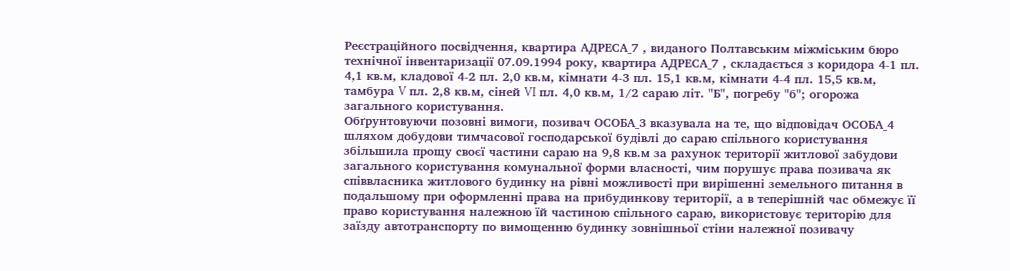Реєстраційного посвідчення, квартира АДРЕСА_7 , виданого Полтавським міжміським бюро технічної інвентаризації 07.09.1994 року, квартира АДРЕСА_7 , складається з коридора 4-1 пл. 4,1 кв.м, кладової 4-2 пл. 2,0 кв.м, кімнати 4-3 пл. 15,1 кв.м, кімнати 4-4 пл. 15,5 кв.м, тамбура V пл. 2,8 кв.м, сіней VI пл. 4,0 кв.м, 1/2 сараю літ. "Б", погребу "б"; огорожа загального користування.
Обґрунтовуючи позовні вимоги, позивач ОСОБА_3 вказувала на те, що відповідач ОСОБА_4 шляхом добудови тимчасової господарської будівлі до сараю спільного користування збільшила прощу своєї частини сараю на 9,8 кв.м за рахунок території житлової забудови загального користування комунальної форми власності, чим порушує права позивача як співвласника житлового будинку на рівні можливості при вирішенні земельного питання в подальшому при оформленні права на прибудинкову території, а в теперішній час обмежує її право користування належною їй частиною спільного сараю, використовує територію для заїзду автотранспорту по вимощенню будинку зовнішньої стіни належної позивачу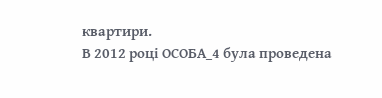квартири.
В 2012 році ОСОБА_4 була проведена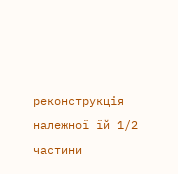реконструкція належної їй 1/2 частини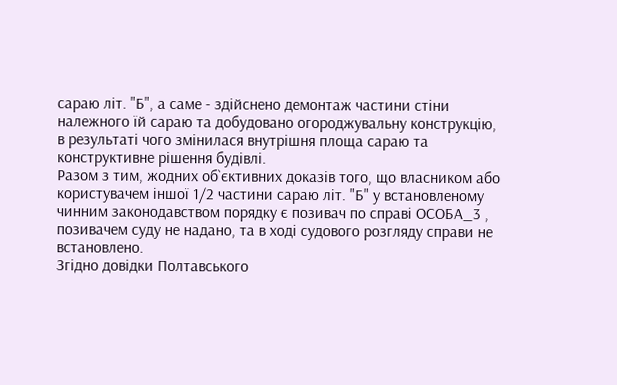сараю літ. "Б", а саме - здійснено демонтаж частини стіни належного їй сараю та добудовано огороджувальну конструкцію, в результаті чого змінилася внутрішня площа сараю та конструктивне рішення будівлі.
Разом з тим, жодних об`єктивних доказів того, що власником або користувачем іншої 1/2 частини сараю літ. "Б" у встановленому чинним законодавством порядку є позивач по справі ОСОБА_3 , позивачем суду не надано, та в ході судового розгляду справи не встановлено.
Згідно довідки Полтавського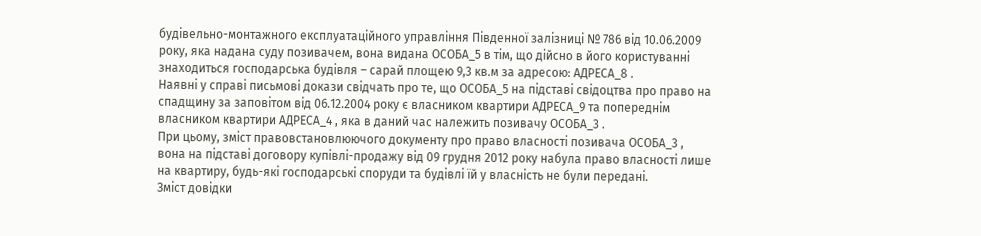будівельно-монтажного експлуатаційного управління Південної залізниці № 786 від 10.06.2009 року, яка надана суду позивачем, вона видана ОСОБА_5 в тім, що дійсно в його користуванні знаходиться господарська будівля – сарай площею 9,3 кв.м за адресою: АДРЕСА_8 .
Наявні у справі письмові докази свідчать про те, що ОСОБА_5 на підставі свідоцтва про право на спадщину за заповітом від 06.12.2004 року є власником квартири АДРЕСА_9 та попереднім власником квартири АДРЕСА_4 , яка в даний час належить позивачу ОСОБА_3 .
При цьому, зміст правовстановлюючого документу про право власності позивача ОСОБА_3 , вона на підставі договору купівлі-продажу від 09 грудня 2012 року набула право власності лише на квартиру, будь-які господарські споруди та будівлі їй у власність не були передані.
Зміст довідки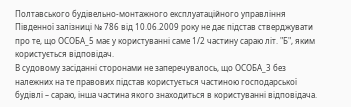Полтавського будівельно-монтажного експлуатаційного управління Південної залізниці № 786 від 10.06.2009 року не дає підстав стверджувати про те, що ОСОБА_5 має у користуванні саме 1/2 частину сараю літ. "Б", яким користується відповідач.
В судовому засіданні сторонами не заперечувалось, що ОСОБА_3 без належних на те правових підстав користується частиною господарської будівлі – сараю, інша частина якого знаходиться в користуванні відповідача.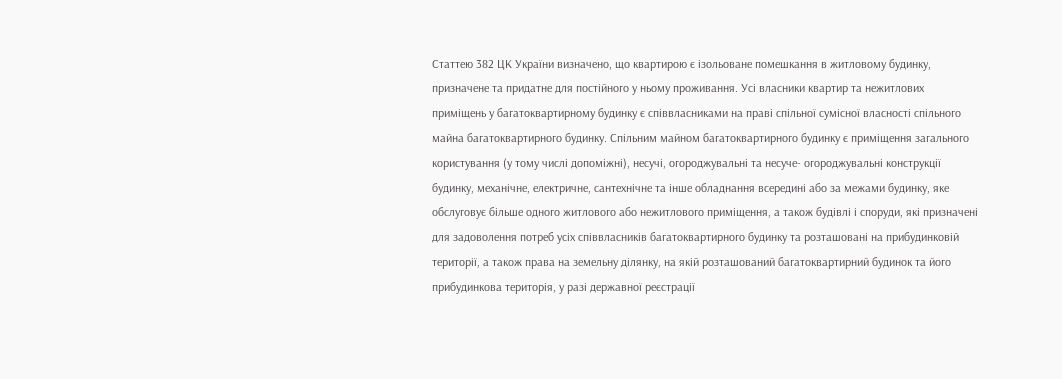Статтею 382 ЦК України визначено, що квартирою є ізольоване помешкання в житловому будинку, призначене та придатне для постійного у ньому проживання. Усі власники квартир та нежитлових приміщень у багатоквартирному будинку є співвласниками на праві спільної сумісної власності спільного майна багатоквартирного будинку. Спільним майном багатоквартирного будинку є приміщення загального користування (у тому числі допоміжні), несучі, огороджувальні та несуче- огороджувальні конструкції будинку, механічне, електричне, сантехнічне та інше обладнання всередині або за межами будинку, яке обслуговує більше одного житлового або нежитлового приміщення, а також будівлі і споруди, які призначені для задоволення потреб усіх співвласників багатоквартирного будинку та розташовані на прибудинковій території, а також права на земельну ділянку, на якій розташований багатоквартирний будинок та його прибудинкова територія, у разі державної реєстрації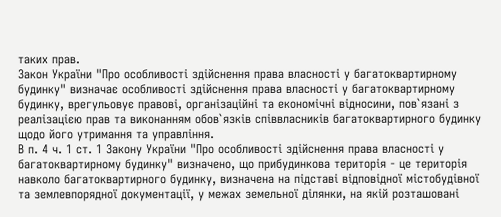таких прав.
Закон України "Про особливості здійснення права власності у багатоквартирному будинку" визначає особливості здійснення права власності у багатоквартирному будинку, врегульовує правові, організаційні та економічні відносини, пов`язані з реалізацією прав та виконанням обов`язків співвласників багатоквартирного будинку щодо його утримання та управління.
В п. 4 ч. 1 ст. 1 Закону України "Про особливості здійснення права власності у багатоквартирному будинку" визначено, що прибудинкова територія - це територія навколо багатоквартирного будинку, визначена на підставі відповідної містобудівної та землевпорядної документації, у межах земельної ділянки, на якій розташовані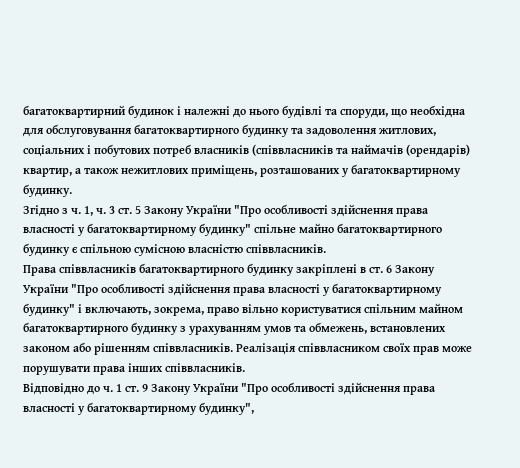багатоквартирний будинок і належні до нього будівлі та споруди, що необхідна для обслуговування багатоквартирного будинку та задоволення житлових, соціальних і побутових потреб власників (співвласників та наймачів (орендарів) квартир, а також нежитлових приміщень, розташованих у багатоквартирному будинку.
Згідно з ч. 1, ч. 3 ст. 5 Закону України "Про особливості здійснення права власності у багатоквартирному будинку" спільне майно багатоквартирного будинку є спільною сумісною власністю співвласників.
Права співвласників багатоквартирного будинку закріплені в ст. 6 Закону України "Про особливості здійснення права власності у багатоквартирному будинку" і включають, зокрема, право вільно користуватися спільним майном багатоквартирного будинку з урахуванням умов та обмежень, встановлених законом або рішенням співвласників. Реалізація співвласником своїх прав може порушувати права інших співвласників.
Відповідно до ч. 1 ст. 9 Закону України "Про особливості здійснення права власності у багатоквартирному будинку",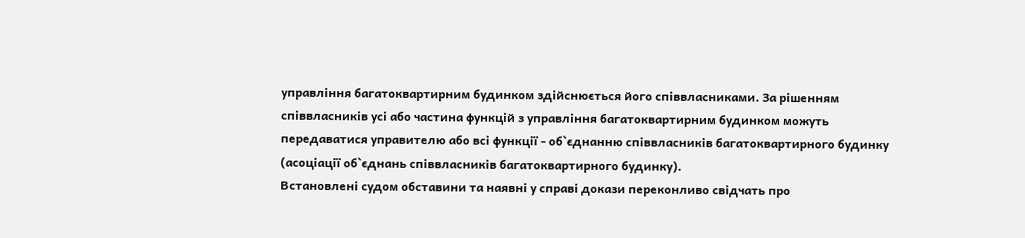управління багатоквартирним будинком здійснюється його співвласниками. За рішенням співвласників усі або частина функцій з управління багатоквартирним будинком можуть передаватися управителю або всі функції - об`єднанню співвласників багатоквартирного будинку (асоціації об`єднань співвласників багатоквартирного будинку).
Встановлені судом обставини та наявні у справі докази переконливо свідчать про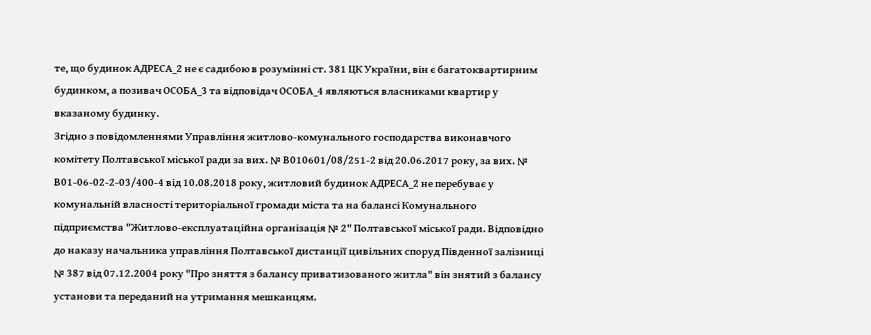те, що будинок АДРЕСА_2 не є садибою в розумінні ст. 381 ЦК України, він є багатоквартирним будинком, а позивач ОСОБА_3 та відповідач ОСОБА_4 являються власниками квартир у вказаному будинку.
Згідно з повідомленнями Управління житлово-комунального господарства виконавчого комітету Полтавської міської ради за вих. № В010601/08/251-2 від 20.06.2017 року, за вих. № В01-06-02-2-03/400-4 від 10.08.2018 року, житловий будинок АДРЕСА_2 не перебуває у комунальній власності територіальної громади міста та на балансі Комунального підприємства "Житлово-експлуатаційна організація № 2" Полтавської міської ради. Відповідно до наказу начальника управління Полтавської дистанції цивільних споруд Південної залізниці № 387 від 07.12.2004 року "Про зняття з балансу приватизованого житла" він знятий з балансу установи та переданий на утримання мешканцям.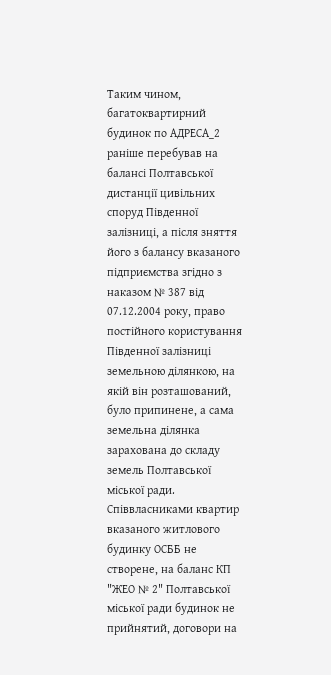Таким чином, багатоквартирний будинок по АДРЕСА_2 раніше перебував на балансі Полтавської дистанції цивільних споруд Південної залізниці, а після зняття його з балансу вказаного підприємства згідно з наказом № 387 від 07.12.2004 року, право постійного користування Південної залізниці земельною ділянкою, на якій він розташований, було припинене, а сама земельна ділянка зарахована до складу земель Полтавської міської ради.
Співвласниками квартир вказаного житлового будинку ОСББ не створене, на баланс КП "ЖЕО № 2" Полтавської міської ради будинок не прийнятий, договори на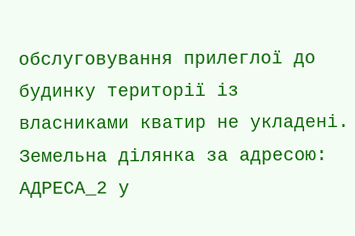обслуговування прилеглої до будинку території із власниками кватир не укладені.
Земельна ділянка за адресою: АДРЕСА_2 у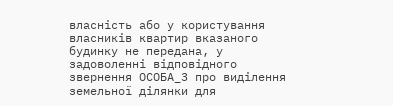власність або у користування власників квартир вказаного будинку не передана, у задоволенні відповідного звернення ОСОБА_3 про виділення земельної ділянки для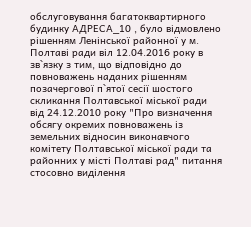обслуговування багатоквартирного будинку АДРЕСА_10 , було відмовлено рішенням Ленінської районної у м. Полтаві ради віл 12.04.2016 року в зв`язку з тим, що відповідно до повноважень наданих рішенням позачергової п`ятої сесії шостого скликання Полтавської міської ради від 24.12.2010 року "Про визначення обсягу окремих повноважень із земельних відносин виконавчого комітету Полтавської міської ради та районних у місті Полтаві рад" питання стосовно виділення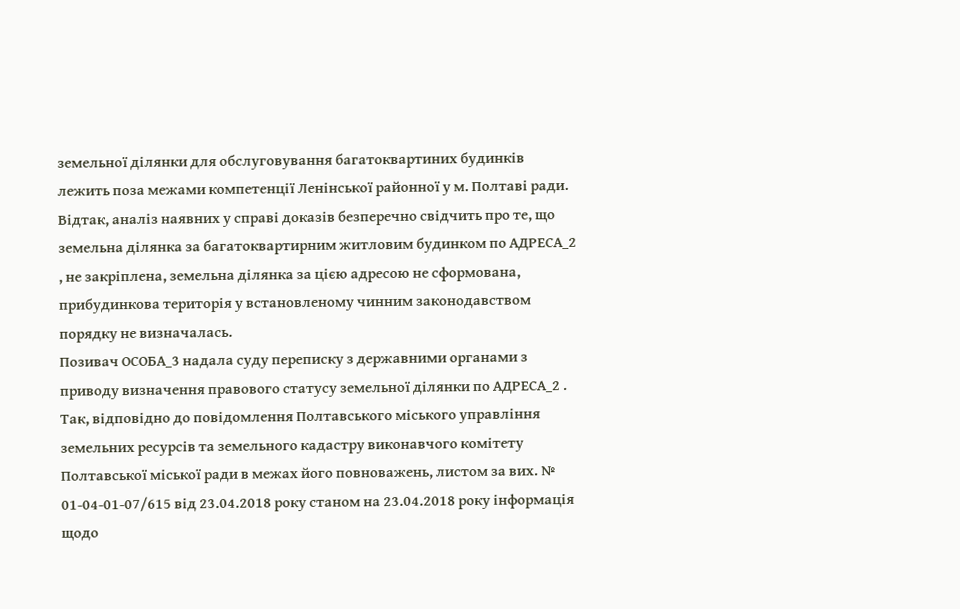земельної ділянки для обслуговування багатоквартиних будинків лежить поза межами компетенції Ленінської районної у м. Полтаві ради.
Відтак, аналіз наявних у справі доказів безперечно свідчить про те, що земельна ділянка за багатоквартирним житловим будинком по АДРЕСА_2 , не закріплена, земельна ділянка за цією адресою не сформована, прибудинкова територія у встановленому чинним законодавством порядку не визначалась.
Позивач ОСОБА_3 надала суду переписку з державними органами з приводу визначення правового статусу земельної ділянки по АДРЕСА_2 .
Так, відповідно до повідомлення Полтавського міського управління земельних ресурсів та земельного кадастру виконавчого комітету Полтавської міської ради в межах його повноважень, листом за вих. № 01-04-01-07/615 від 23.04.2018 року станом на 23.04.2018 року інформація щодо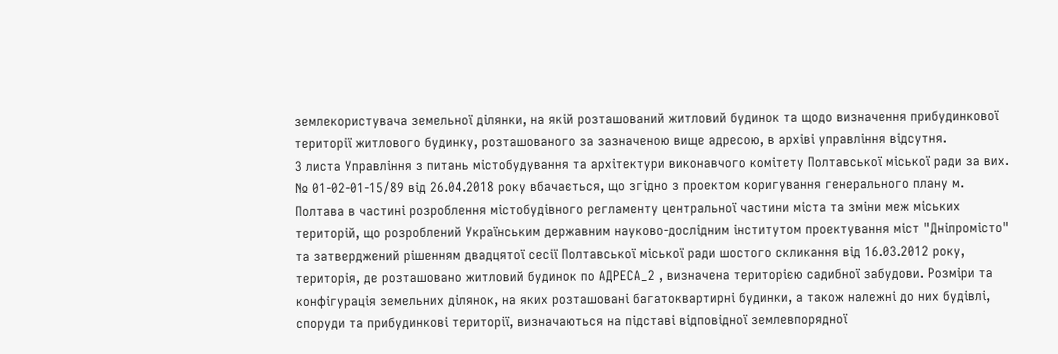землекористувача земельної ділянки, на якій розташований житловий будинок та щодо визначення прибудинкової території житлового будинку, розташованого за зазначеною вище адресою, в архіві управління відсутня.
З листа Управління з питань містобудування та архітектури виконавчого комітету Полтавської міської ради за вих. № 01-02-01-15/89 від 26.04.2018 року вбачається, що згідно з проектом коригування генерального плану м. Полтава в частині розроблення містобудівного регламенту центральної частини міста та зміни меж міських територій, що розроблений Українським державним науково-дослідним інститутом проектування міст "Дніпромісто" та затверджений рішенням двадцятої сесії Полтавської міської ради шостого скликання від 16.03.2012 року, територія, де розташовано житловий будинок по АДРЕСА_2 , визначена територією садибної забудови. Розміри та конфігурація земельних ділянок, на яких розташовані багатоквартирні будинки, а також належні до них будівлі, споруди та прибудинкові території, визначаються на підставі відповідної землевпорядної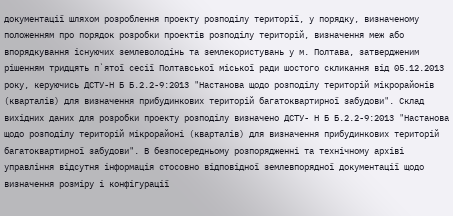документації шляхом розроблення проекту розподілу території, у порядку, визначеному положенням про порядок розробки проектів розподілу територій, визначення меж або впорядкування існуючих землеволодінь та землекористувань у м. Полтава, затвердженим рішенням тридцять п`ятої сесії Полтавської міської ради шостого скликання від 05.12.2013 року, керуючись ДСТУ-Н Б Б.2.2-9:2013 "Настанова щодо розподілу територій мікрорайонів (кварталів) для визначення прибудинкових територій багатоквартирної забудови". Склад вихідних даних для розробки проекту розподілу визначено ДСТУ- Н Б Б.2.2-9:2013 "Настанова щодо розподілу територій мікрорайоні (кварталів) для визначення прибудинкових територій багатоквартирної забудови". В безпосередньому розпорядженні та технічному архіві управління відсутня інформація стосовно відповідної землевпорядної документації щодо визначення розміру і конфігурації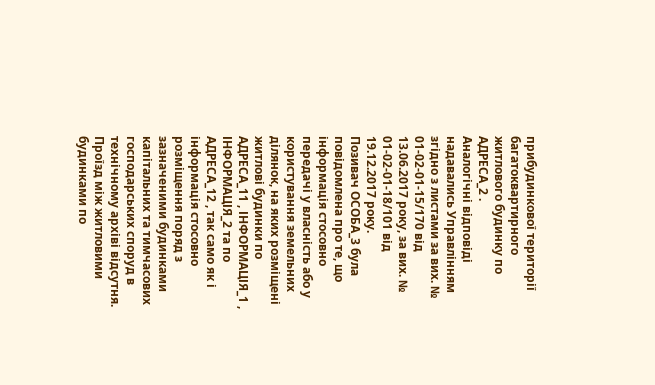прибудинкової території багатоквартирного житлового будинку по АДРЕСА_2 .
Аналогічні відповіді надавались Управлінням згідно з листами за вих. № 01-02-01-15/170 від 13.06.2017 року, за вих. № 01-02-01-18/101 від 19.12.2017 року.
Позивач ОСОБА_3 була повідомлена про те, що інформація стосовно передачі у власність або у користування земельних ділянок, на яких розміщені житлові будинки по АДРЕСА_11 , ІНФОРМАЦІЯ_1 , ІНФОРМАЦІЯ_2 та по АДРЕСА_12 , так само як і інформація стосовно розміщення поряд з зазначеними будинками капітальних та тимчасових господарських споруд в технічному архіві відсутня. Проїзд між житловими будинками по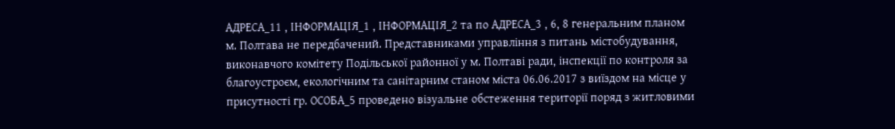АДРЕСА_11 , ІНФОРМАЦІЯ_1 , ІНФОРМАЦІЯ_2 та по АДРЕСА_3 , 6, 8 генеральним планом м. Полтава не передбачений. Представниками управління з питань містобудування, виконавчого комітету Подільської районної у м. Полтаві ради, інспекції по контроля за благоустроєм, екологічним та санітарним станом міста 06.06.2017 з виїздом на місце у присутності гр. ОСОБА_5 проведено візуальне обстеження території поряд з житловими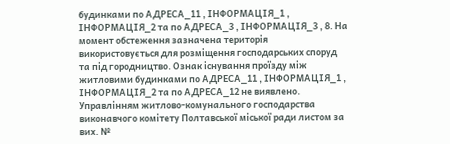будинками по АДРЕСА_11 , ІНФОРМАЦІЯ_1 , ІНФОРМАЦІЯ_2 та по АДРЕСА_3 , ІНФОРМАЦІЯ_3 , 8. На момент обстеження зазначена територія використовується для розміщення господарських споруд та під городництво. Ознак існування проїзду між житловими будинками по АДРЕСА_11 , ІНФОРМАЦІЯ_1 , ІНФОРМАЦІЯ_2 та по АДРЕСА_12 не виявлено.
Управлінням житлово-комунального господарства виконавчого комітету Полтавської міської ради листом за вих. №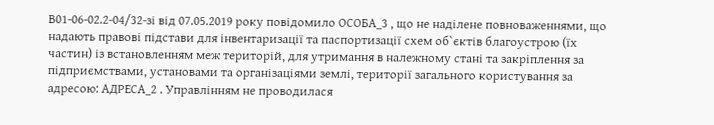В01-06-02.2-04/32-зі від 07.05.2019 року повідомило ОСОБА_3 , що не наділене повноваженнями, що надають правові підстави для інвентаризації та паспортизації схем об`єктів благоустрою (їх частин) із встановленням меж територій, для утримання в належному стані та закріплення за підприємствами, установами та організаціями землі, території загального користування за адресою: АДРЕСА_2 . Управлінням не проводилася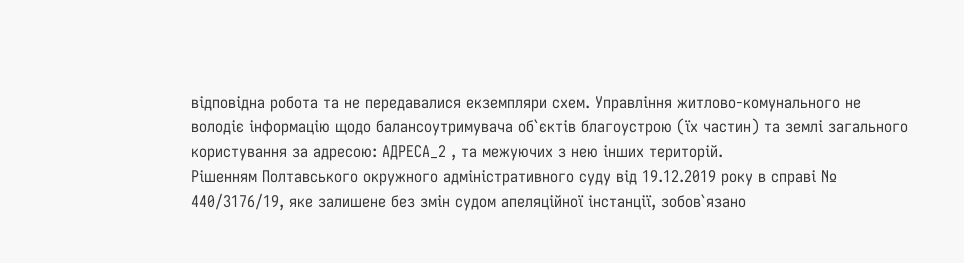відповідна робота та не передавалися екземпляри схем. Управління житлово-комунального не володіє інформацію щодо балансоутримувача об`єктів благоустрою (їх частин) та землі загального користування за адресою: АДРЕСА_2 , та межуючих з нею інших територій.
Рішенням Полтавського окружного адміністративного суду від 19.12.2019 року в справі № 440/3176/19, яке залишене без змін судом апеляційної інстанції, зобов`язано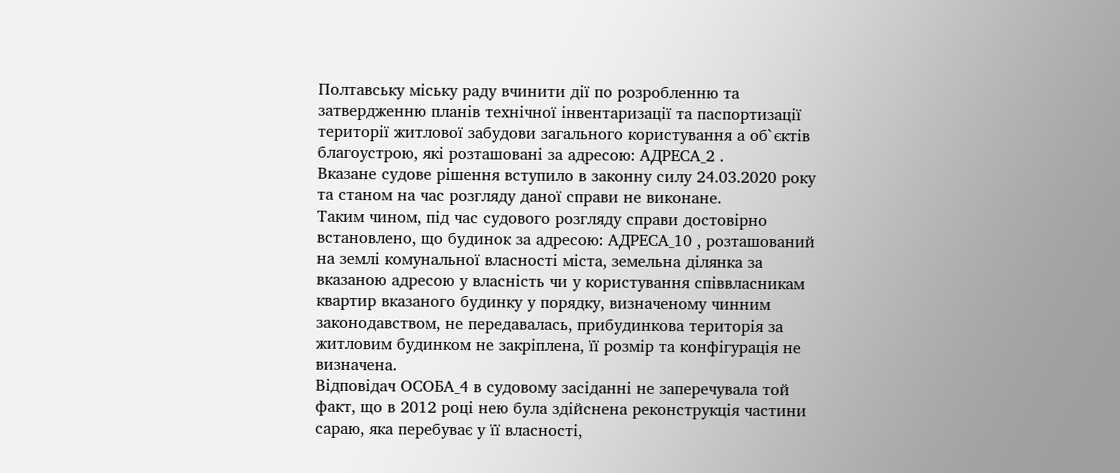Полтавську міську раду вчинити дії по розробленню та затвердженню планів технічної інвентаризації та паспортизації території житлової забудови загального користування а об`єктів благоустрою, які розташовані за адресою: АДРЕСА_2 .
Вказане судове рішення вступило в законну силу 24.03.2020 року та станом на час розгляду даної справи не виконане.
Таким чином, під час судового розгляду справи достовірно встановлено, що будинок за адресою: АДРЕСА_10 , розташований на землі комунальної власності міста, земельна ділянка за вказаною адресою у власність чи у користування співвласникам квартир вказаного будинку у порядку, визначеному чинним законодавством, не передавалась, прибудинкова територія за житловим будинком не закріплена, її розмір та конфігурація не визначена.
Відповідач ОСОБА_4 в судовому засіданні не заперечувала той факт, що в 2012 році нею була здійснена реконструкція частини сараю, яка перебуває у її власності,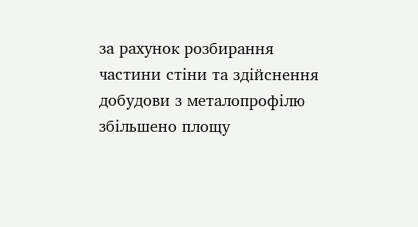за рахунок розбирання частини стіни та здійснення добудови з металопрофілю збільшено площу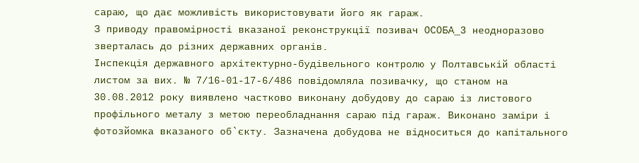сараю, що дає можливість використовувати його як гараж.
З приводу правомірності вказаної реконструкції позивач ОСОБА_3 неодноразово зверталась до різних державних органів.
Інспекція державного архітектурно-будівельного контролю у Полтавській області листом за вих. № 7/16-01-17-6/486 повідомляла позивачку, що станом на 30.08.2012 року виявлено частково виконану добудову до сараю із листового профільного металу з метою переобладнання сараю під гараж. Виконано заміри і фотозйомка вказаного об`єкту. Зазначена добудова не відноситься до капітального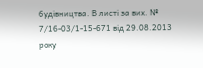будівництва. В листі за вих. № 7/16-03/1-15-671 від 29.08.2013 року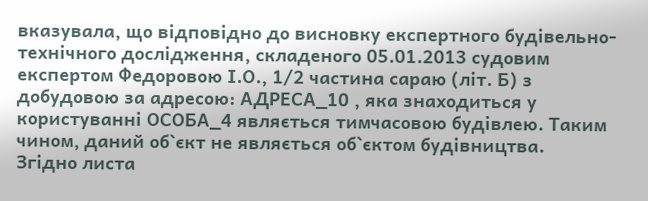вказувала, що відповідно до висновку експертного будівельно-технічного дослідження, складеного 05.01.2013 судовим експертом Федоровою І.О., 1/2 частина сараю (літ. Б) з добудовою за адресою: АДРЕСА_10 , яка знаходиться у користуванні ОСОБА_4 являється тимчасовою будівлею. Таким чином, даний об`єкт не являється об`єктом будівництва.
Згідно листа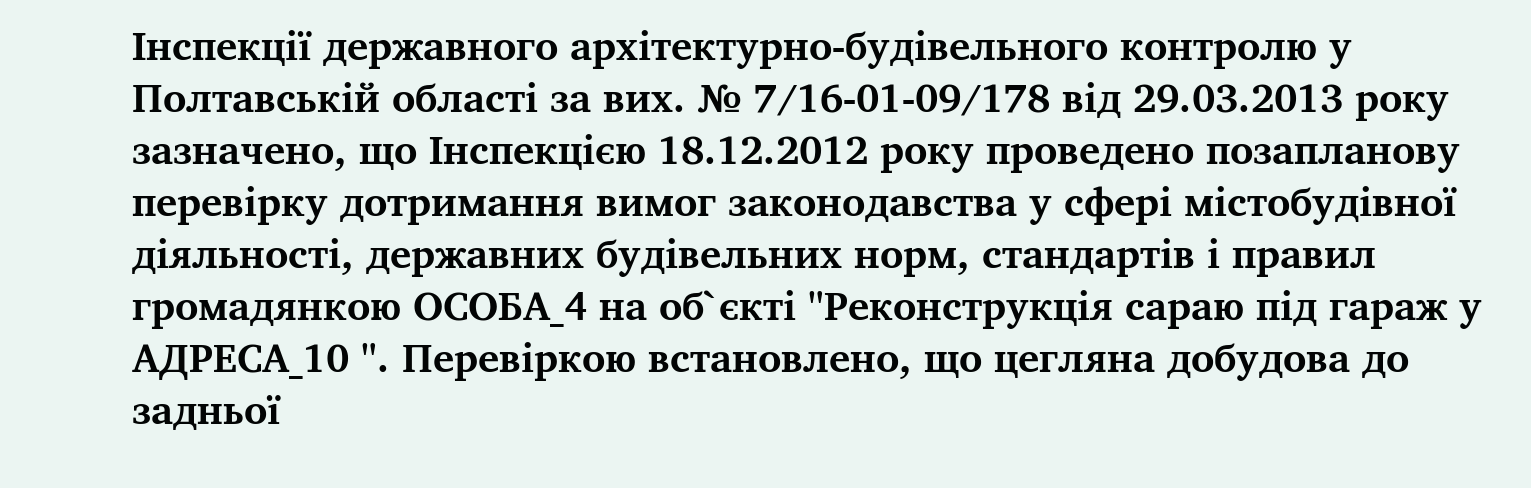Інспекції державного архітектурно-будівельного контролю у Полтавській області за вих. № 7/16-01-09/178 від 29.03.2013 року зазначено, що Інспекцією 18.12.2012 року проведено позапланову перевірку дотримання вимог законодавства у сфері містобудівної діяльності, державних будівельних норм, стандартів і правил громадянкою ОСОБА_4 на об`єкті "Реконструкція сараю під гараж у АДРЕСА_10 ". Перевіркою встановлено, що цегляна добудова до задньої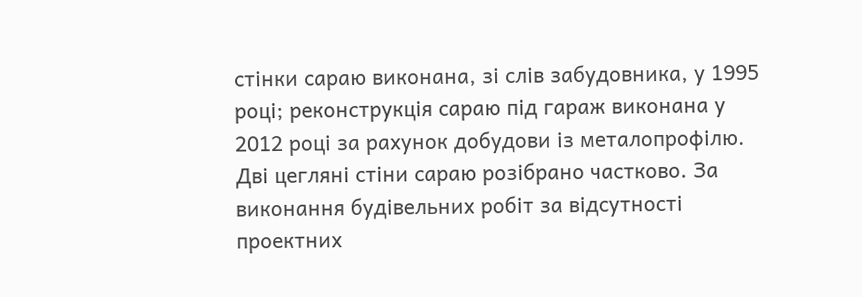стінки сараю виконана, зі слів забудовника, у 1995 році; реконструкція сараю під гараж виконана у 2012 році за рахунок добудови із металопрофілю. Дві цегляні стіни сараю розібрано частково. За виконання будівельних робіт за відсутності проектних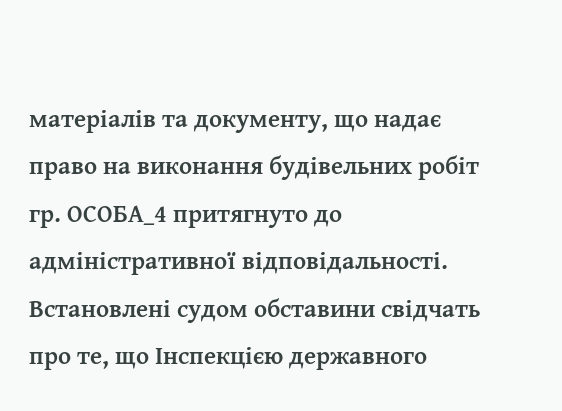матеріалів та документу, що надає право на виконання будівельних робіт гр. ОСОБА_4 притягнуто до адміністративної відповідальності.
Встановлені судом обставини свідчать про те, що Інспекцією державного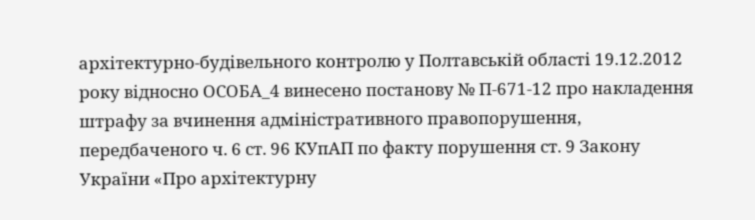архітектурно-будівельного контролю у Полтавській області 19.12.2012 року відносно ОСОБА_4 винесено постанову № П-671-12 про накладення штрафу за вчинення адміністративного правопорушення, передбаченого ч. 6 ст. 96 КУпАП по факту порушення ст. 9 Закону України «Про архітектурну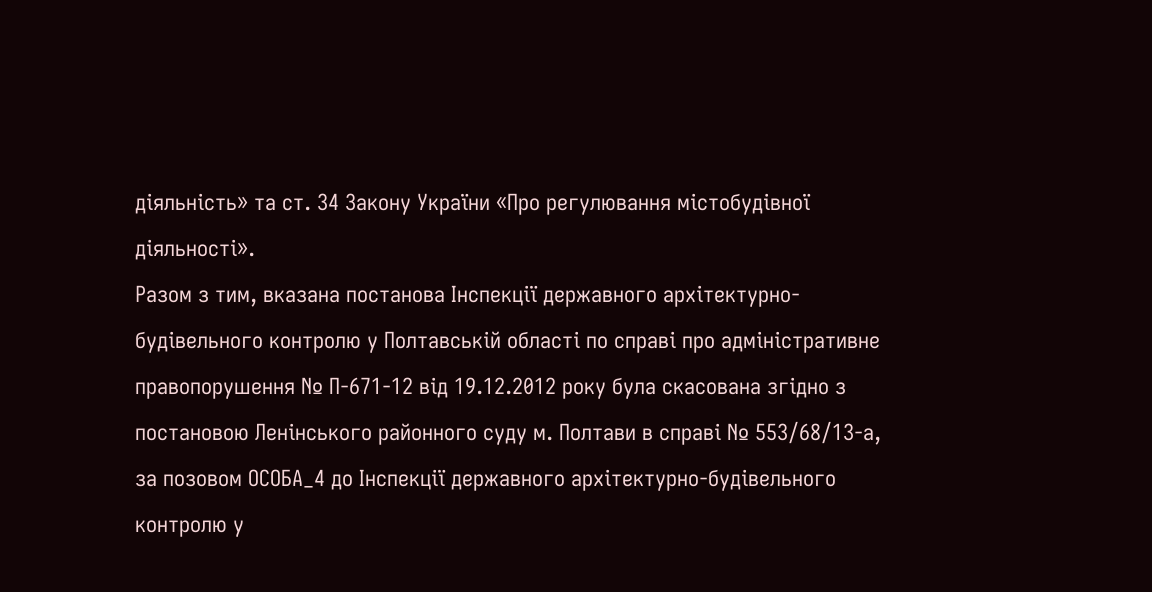діяльність» та ст. 34 Закону України «Про регулювання містобудівної діяльності».
Разом з тим, вказана постанова Інспекції державного архітектурно-будівельного контролю у Полтавській області по справі про адміністративне правопорушення № П-671-12 від 19.12.2012 року була скасована згідно з постановою Ленінського районного суду м. Полтави в справі № 553/68/13-а, за позовом ОСОБА_4 до Інспекції державного архітектурно-будівельного контролю у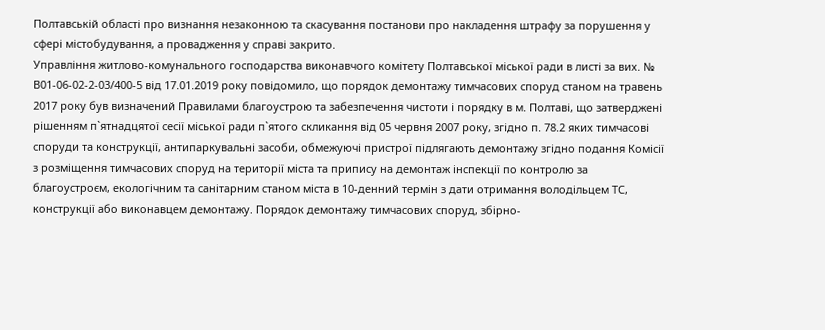Полтавській області про визнання незаконною та скасування постанови про накладення штрафу за порушення у сфері містобудування, а провадження у справі закрито.
Управління житлово-комунального господарства виконавчого комітету Полтавської міської ради в листі за вих. № В01-06-02-2-03/400-5 від 17.01.2019 року повідомило, що порядок демонтажу тимчасових споруд станом на травень 2017 року був визначений Правилами благоустрою та забезпечення чистоти і порядку в м. Полтаві, що затверджені рішенням п`ятнадцятої сесії міської ради п`ятого скликання від 05 червня 2007 року, згідно п. 78.2 яких тимчасові споруди та конструкції, антипаркувальні засоби, обмежуючі пристрої підлягають демонтажу згідно подання Комісії з розміщення тимчасових споруд на території міста та припису на демонтаж інспекції по контролю за благоустроєм, екологічним та санітарним станом міста в 10-денний термін з дати отримання володільцем ТС, конструкції або виконавцем демонтажу. Порядок демонтажу тимчасових споруд, збірно-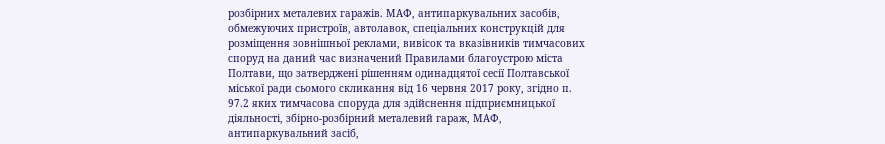розбірних металевих гаражів. МАФ, антипаркувальних засобів, обмежуючих пристроїв, автолавок, спеціальних конструкцій для розміщення зовнішньої реклами, вивісок та вказівників тимчасових споруд на даний час визначений Правилами благоустрою міста Полтави, що затверджені рішенням одинадцятої сесії Полтавської міської ради сьомого скликання від 16 червня 2017 року, згідно п. 97.2 яких тимчасова споруда для здійснення підприємницької діяльності, збірно-розбірний металевий гараж, МАФ, антипаркувальний засіб,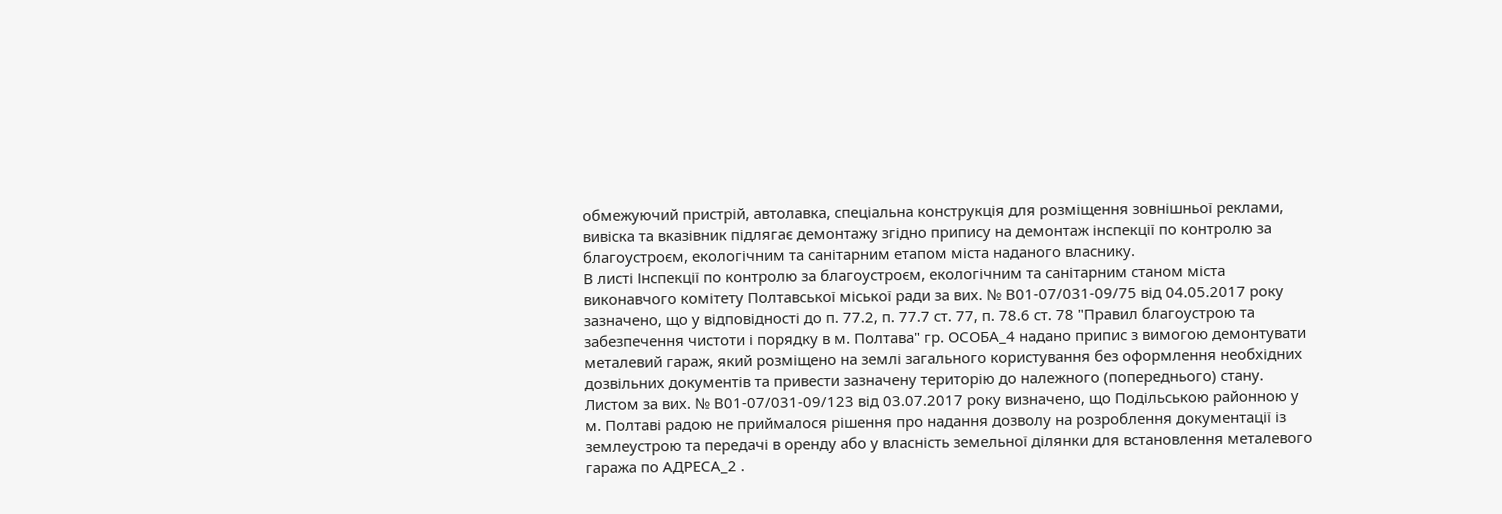обмежуючий пристрій, автолавка, спеціальна конструкція для розміщення зовнішньої реклами, вивіска та вказівник підлягає демонтажу згідно припису на демонтаж інспекції по контролю за благоустроєм, екологічним та санітарним етапом міста наданого власнику.
В листі Інспекції по контролю за благоустроєм, екологічним та санітарним станом міста виконавчого комітету Полтавської міської ради за вих. № В01-07/031-09/75 від 04.05.2017 року зазначено, що у відповідності до п. 77.2, п. 77.7 ст. 77, п. 78.6 ст. 78 "Правил благоустрою та забезпечення чистоти і порядку в м. Полтава" гр. ОСОБА_4 надано припис з вимогою демонтувати металевий гараж, який розміщено на землі загального користування без оформлення необхідних дозвільних документів та привести зазначену територію до належного (попереднього) стану. Листом за вих. № В01-07/031-09/123 від 03.07.2017 року визначено, що Подільською районною у м. Полтаві радою не приймалося рішення про надання дозволу на розроблення документації із землеустрою та передачі в оренду або у власність земельної ділянки для встановлення металевого гаража по АДРЕСА_2 .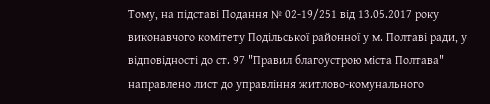Тому, на підставі Подання № 02-19/251 від 13.05.2017 року виконавчого комітету Подільської районної у м. Полтаві ради, у відповідності до ст. 97 "Правил благоустрою міста Полтава" направлено лист до управління житлово-комунального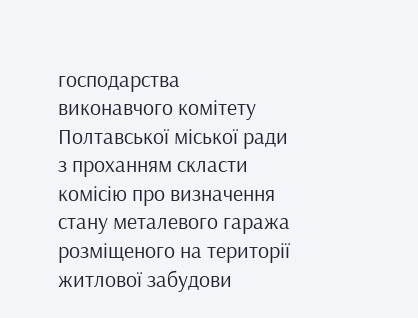господарства виконавчого комітету Полтавської міської ради з проханням скласти комісію про визначення стану металевого гаража розміщеного на території житлової забудови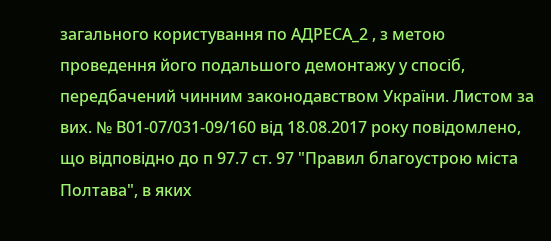загального користування по АДРЕСА_2 , з метою проведення його подальшого демонтажу у спосіб, передбачений чинним законодавством України. Листом за вих. № В01-07/031-09/160 від 18.08.2017 року повідомлено, що відповідно до п 97.7 ст. 97 "Правил благоустрою міста Полтава", в яких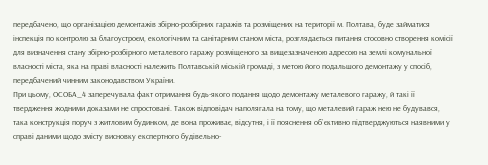передбачено, що організацією демонтажів збірно-розбірних гаражів та розміщених на території м. Полтава, буде займатися інспекція по контролю за благоустроєм, екологічним та санітарним станом міста, розглядається питання стосовно створення комісії для визначення стану збірно-розбірного металевого гаражу розміщеного за вищезазначеною адресою на землі комунальної власності міста, яка на праві власності належить Полтавській міській громаді, з метою його подальшого демонтажу у спосіб, передбачений чинним законодавством України.
При цьому, ОСОБА_4 заперечувала факт отримання будь-якого подання щодо демонтажу металевого гаражу, й такі її твердження жодними доказами не спростовані. Також відповідач наполягала на тому, що металевий гараж нею не будувався, така конструкція поруч з житловим будинком, де вона проживає, відсутня, і її пояснення об`єктивно підтверджуються наявними у справі даними щодо змісту висновку експертного будівельно-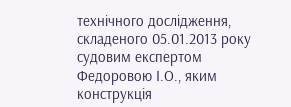технічного дослідження, складеного 05.01.2013 року судовим експертом Федоровою І.О., яким конструкція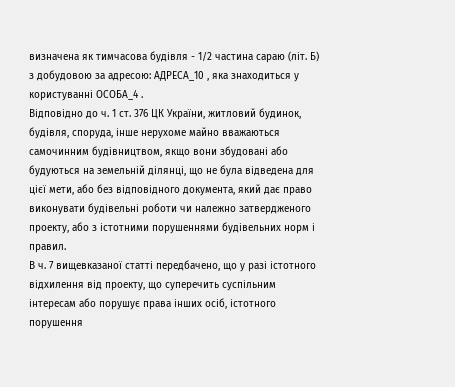визначена як тимчасова будівля - 1/2 частина сараю (літ. Б) з добудовою за адресою: АДРЕСА_10 , яка знаходиться у користуванні ОСОБА_4 .
Відповідно до ч. 1 ст. 376 ЦК України, житловий будинок, будівля, споруда, інше нерухоме майно вважаються самочинним будівництвом, якщо вони збудовані або будуються на земельній ділянці, що не була відведена для цієї мети, або без відповідного документа, який дає право виконувати будівельні роботи чи належно затвердженого проекту, або з істотними порушеннями будівельних норм і правил.
В ч. 7 вищевказаної статті передбачено, що у разі істотного відхилення від проекту, що суперечить суспільним інтересам або порушує права інших осіб, істотного порушення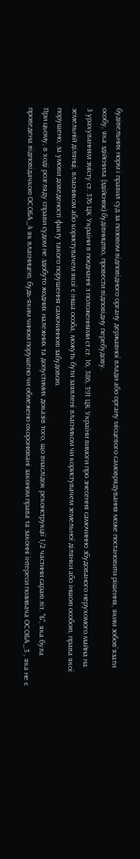будівельних норм і правил суд за позовом відповідного органу державної влади або органу місцевого самоврядування може постановити рішення, яким зобов`язати особу, яка здійснила (здійснює) будівництво, провести відповідну перебудову.
З урахуванням змісту ст. 376 ЦК України в поєднанні з положеннями ст.ст. 16, 386, 391 ЦК України вимоги про знесення самочинно збудованого нерухомого майна на земельній ділянці, власником або користувачем якої є інша особа, можуть бути заявлені власником чи користувачем земельної ділянки або іншою особою, права якої порушено, за умови доведеності факту такого порушення самочинною забудовою.
При цьому, в ході розгляду справи судом не здобуто жодних належних та допустимих доказів того, що внаслідок реконструкції 1/2 частини сараю літ. "Б", яка була проведена відповідачкою ОСОБА_4 як власницею, будь-яким чином порушено чи обмежено охоронювані законом права та законні інтереси позивача ОСОБА_3 , яка не є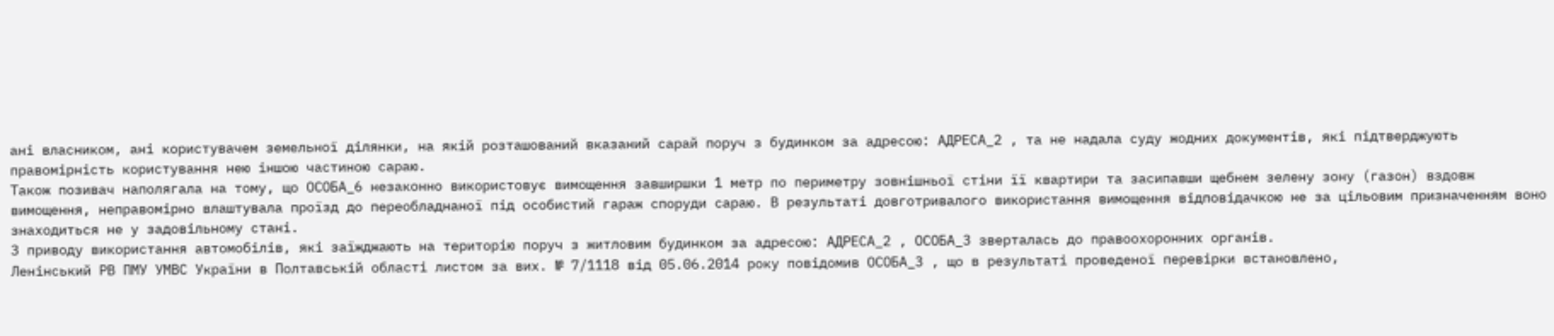ані власником, ані користувачем земельної ділянки, на якій розташований вказаний сарай поруч з будинком за адресою: АДРЕСА_2 , та не надала суду жодних документів, які підтверджують правомірність користування нею іншою частиною сараю.
Також позивач наполягала на тому, що ОСОБА_6 незаконно використовує вимощення завширшки 1 метр по периметру зовнішньої стіни її квартири та засипавши щебнем зелену зону (газон) вздовж вимощення, неправомірно влаштувала проїзд до переобладнаної під особистий гараж споруди сараю. В результаті довготривалого використання вимощення відповідачкою не за цільовим призначенням воно знаходиться не у задовільному стані.
З приводу використання автомобілів, які заїжджають на територію поруч з житловим будинком за адресою: АДРЕСА_2 , ОСОБА_3 зверталась до правоохоронних органів.
Ленінський РВ ПМУ УМВС України в Полтавській області листом за вих. № 7/1118 від 05.06.2014 року повідомив ОСОБА_3 , що в результаті проведеної перевірки встановлено,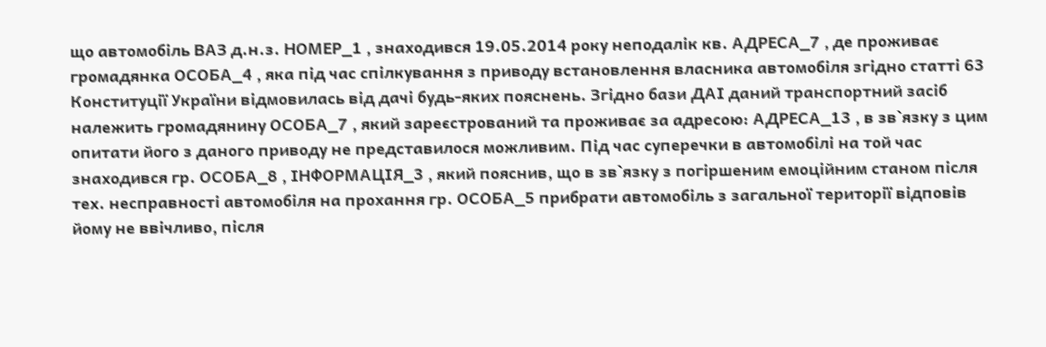що автомобіль ВАЗ д.н.з. НОМЕР_1 , знаходився 19.05.2014 року неподалік кв. АДРЕСА_7 , де проживає громадянка ОСОБА_4 , яка під час спілкування з приводу встановлення власника автомобіля згідно статті 63 Конституції України відмовилась від дачі будь-яких пояснень. Згідно бази ДАІ даний транспортний засіб належить громадянину ОСОБА_7 , який зареєстрований та проживає за адресою: АДРЕСА_13 , в зв`язку з цим опитати його з даного приводу не представилося можливим. Під час суперечки в автомобілі на той час знаходився гр. ОСОБА_8 , ІНФОРМАЦІЯ_3 , який пояснив, що в зв`язку з погіршеним емоційним станом після тех. несправності автомобіля на прохання гр. ОСОБА_5 прибрати автомобіль з загальної території відповів йому не ввічливо, після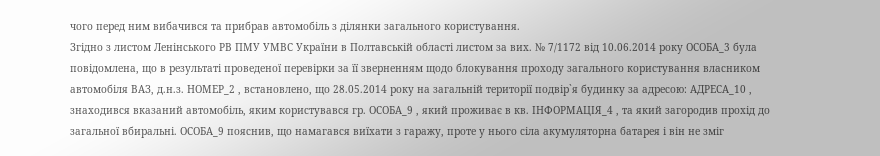чого перед ним вибачився та прибрав автомобіль з ділянки загального користування.
Згідно з листом Ленінського РВ ПМУ УМВС України в Полтавській області листом за вих. № 7/1172 від 10.06.2014 року ОСОБА_3 була повідомлена, що в результаті проведеної перевірки за її зверненням щодо блокування проходу загального користування власником автомобіля ВАЗ, д.н.з. НОМЕР_2 , встановлено, що 28.05.2014 року на загальній території подвір`я будинку за адресою: АДРЕСА_10 , знаходився вказаний автомобіль, яким користувався гр. ОСОБА_9 , який проживає в кв. ІНФОРМАЦІЯ_4 , та який загородив прохід до загальної вбиральні. ОСОБА_9 пояснив, що намагався виїхати з гаражу, проте у нього сіла акумуляторна батарея і він не зміг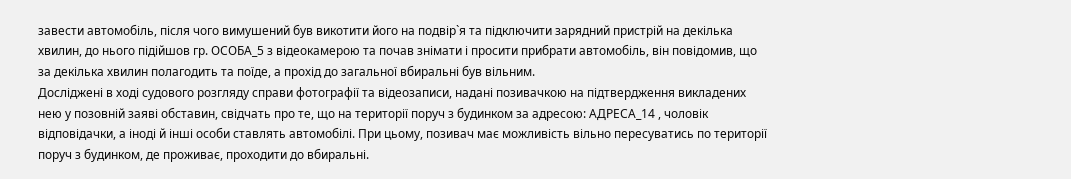завести автомобіль, після чого вимушений був викотити його на подвір`я та підключити зарядний пристрій на декілька хвилин, до нього підійшов гр. ОСОБА_5 з відеокамерою та почав знімати і просити прибрати автомобіль, він повідомив, що за декілька хвилин полагодить та поїде, а прохід до загальної вбиральні був вільним.
Досліджені в ході судового розгляду справи фотографії та відеозаписи, надані позивачкою на підтвердження викладених нею у позовній заяві обставин, свідчать про те, що на території поруч з будинком за адресою: АДРЕСА_14 , чоловік відповідачки, а іноді й інші особи ставлять автомобілі. При цьому, позивач має можливість вільно пересуватись по території поруч з будинком, де проживає, проходити до вбиральні.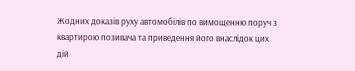Жодних доказів руху автомобілів по вимощенню поруч з квартирою позивача та приведення його внаслідок цих дій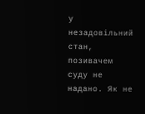у незадовільний стан, позивачем суду не надано. Як не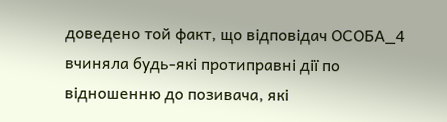доведено той факт, що відповідач ОСОБА_4 вчиняла будь-які протиправні дії по відношенню до позивача, які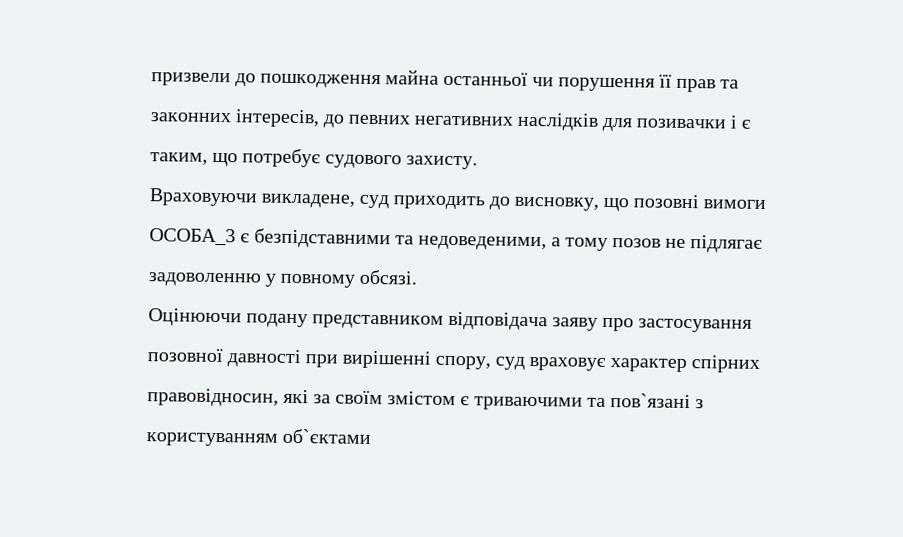призвели до пошкодження майна останньої чи порушення її прав та законних інтересів, до певних негативних наслідків для позивачки і є таким, що потребує судового захисту.
Враховуючи викладене, суд приходить до висновку, що позовні вимоги ОСОБА_3 є безпідставними та недоведеними, а тому позов не підлягає задоволенню у повному обсязі.
Оцінюючи подану представником відповідача заяву про застосування позовної давності при вирішенні спору, суд враховує характер спірних правовідносин, які за своїм змістом є триваючими та пов`язані з користуванням об`єктами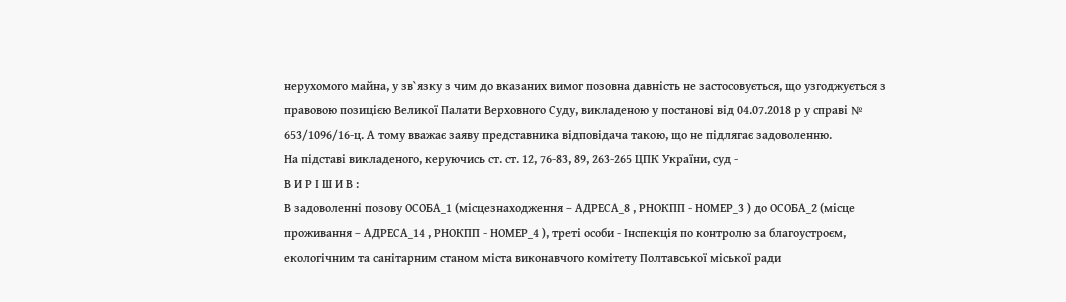нерухомого майна, у зв`язку з чим до вказаних вимог позовна давність не застосовується, що узгоджується з правовою позицією Великої Палати Верховного Суду, викладеною у постанові від 04.07.2018 р у справі № 653/1096/16-ц. А тому вважає заяву представника відповідача такою, що не підлягає задоволенню.
На підставі викладеного, керуючись ст. ст. 12, 76-83, 89, 263-265 ЦПК України, суд -
В И Р І Ш И В :
В задоволенні позову ОСОБА_1 (місцезнаходження – АДРЕСА_8 , РНОКПП - НОМЕР_3 ) до ОСОБА_2 (місце проживання – АДРЕСА_14 , РНОКПП - НОМЕР_4 ), треті особи - Інспекція по контролю за благоустроєм, екологічним та санітарним станом міста виконавчого комітету Полтавської міської ради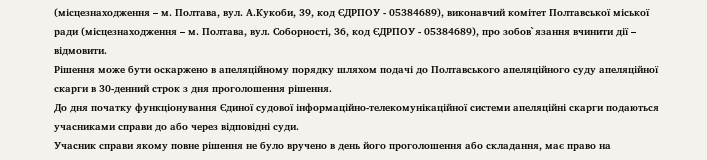(місцезнаходження – м. Полтава, вул. А.Кукоби, 39, код ЄДРПОУ - 05384689), виконавчий комітет Полтавської міської ради (місцезнаходження – м. Полтава, вул. Соборності, 36, код ЄДРПОУ - 05384689), про зобов`язання вчинити дії – відмовити.
Рішення може бути оскаржено в апеляційному порядку шляхом подачі до Полтавського апеляційного суду апеляційної скарги в 30-денний строк з дня проголошення рішення.
До дня початку функціонування Єдиної судової інформаційно-телекомунікаційної системи апеляційні скарги подаються учасниками справи до або через відповідні суди.
Учасник справи якому повне рішення не було вручено в день його проголошення або складання, має право на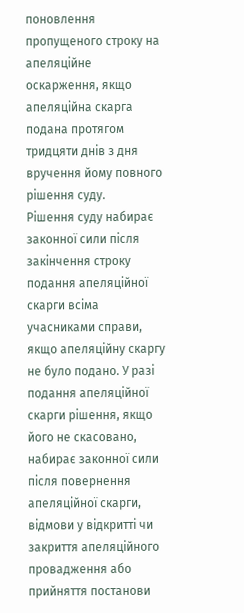поновлення пропущеного строку на апеляційне оскарження, якщо апеляційна скарга подана протягом тридцяти днів з дня вручення йому повного рішення суду.
Рішення суду набирає законної сили після закінчення строку подання апеляційної скарги всіма учасниками справи, якщо апеляційну скаргу не було подано. У разі подання апеляційної скарги рішення, якщо його не скасовано, набирає законної сили після повернення апеляційної скарги, відмови у відкритті чи закриття апеляційного провадження або прийняття постанови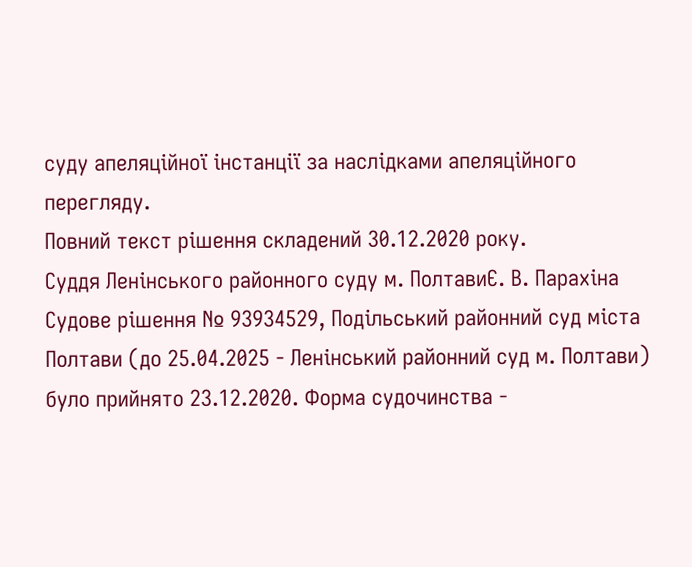суду апеляційної інстанції за наслідками апеляційного перегляду.
Повний текст рішення складений 30.12.2020 року.
Суддя Ленінського районного суду м. ПолтавиЄ. В. Парахіна
Судове рішення № 93934529, Подільський районний суд міста Полтави (до 25.04.2025 - Ленінський районний суд м. Полтави) було прийнято 23.12.2020. Форма судочинства -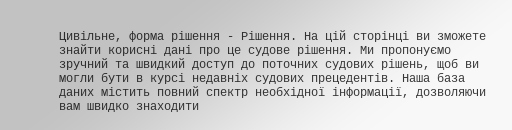Цивільне, форма рішення - Рішення. На цій сторінці ви зможете знайти корисні дані про це судове рішення. Ми пропонуємо зручний та швидкий доступ до поточних судових рішень, щоб ви могли бути в курсі недавніх судових прецедентів. Наша база даних містить повний спектр необхідної інформації, дозволяючи вам швидко знаходити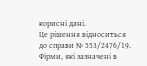корисні дані.
Це рішення відноситься до справи № 553/2476/19. Фірми, які зазначені в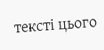тексті цього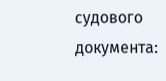судового документа: